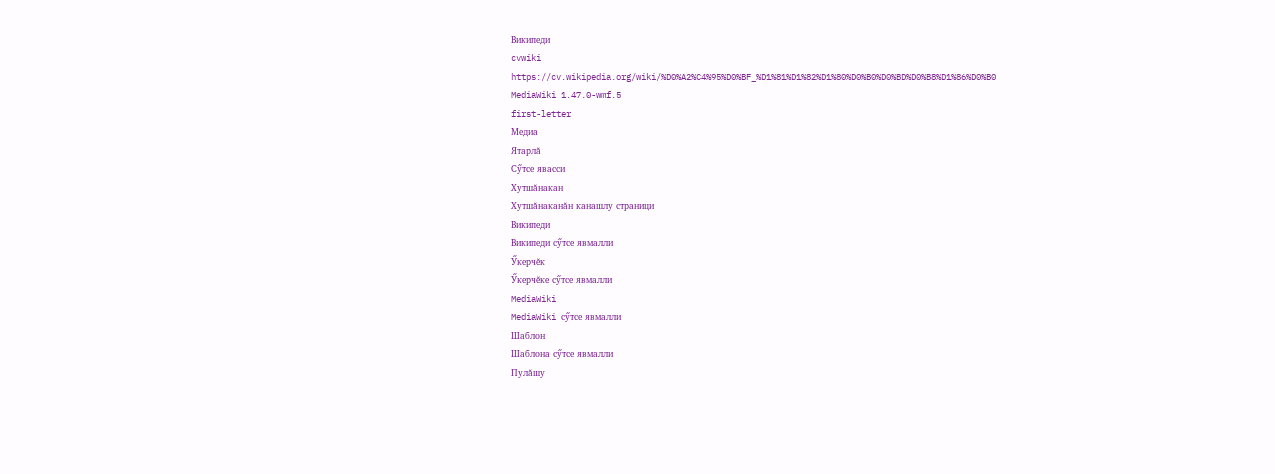Википеди
cvwiki
https://cv.wikipedia.org/wiki/%D0%A2%C4%95%D0%BF_%D1%81%D1%82%D1%80%D0%B0%D0%BD%D0%B8%D1%86%D0%B0
MediaWiki 1.47.0-wmf.5
first-letter
Медиа
Ятарлă
Сӳтсе явасси
Хутшăнакан
Хутшăнаканăн канашлу страници
Википеди
Википеди сӳтсе явмалли
Ӳкерчĕк
Ӳкерчĕке сӳтсе явмалли
MediaWiki
MediaWiki сӳтсе явмалли
Шаблон
Шаблона сӳтсе явмалли
Пулăшу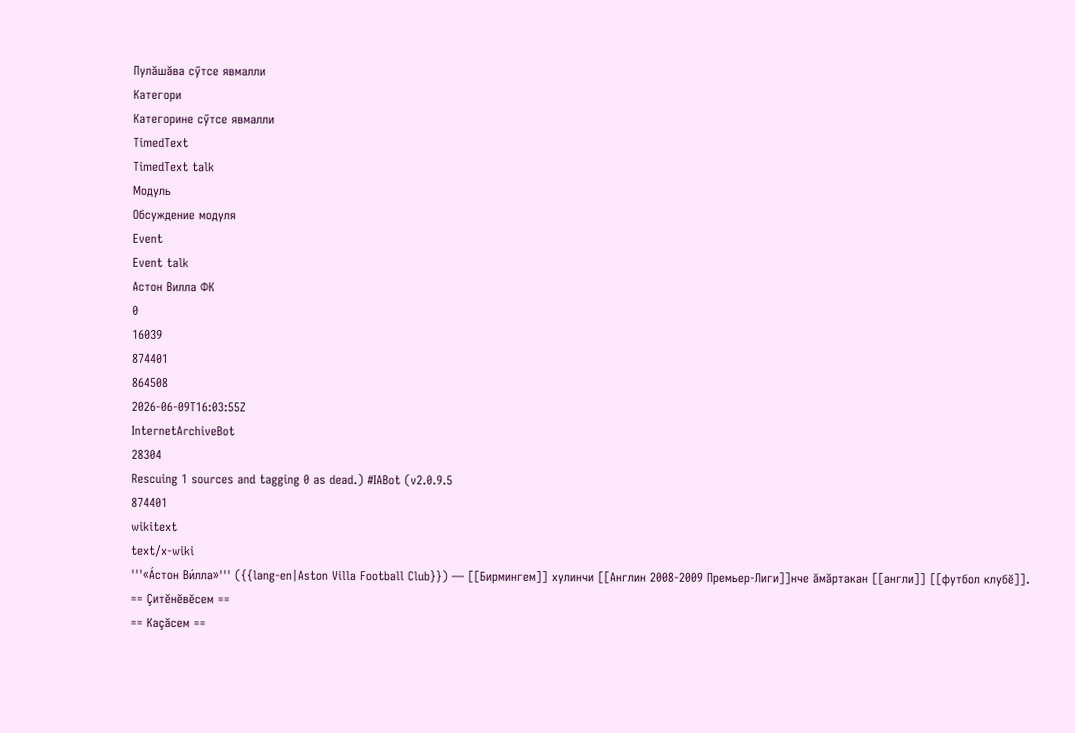Пулăшăва сӳтсе явмалли
Категори
Категорине сӳтсе явмалли
TimedText
TimedText talk
Модуль
Обсуждение модуля
Event
Event talk
Астон Вилла ФК
0
16039
874401
864508
2026-06-09T16:03:55Z
InternetArchiveBot
28304
Rescuing 1 sources and tagging 0 as dead.) #IABot (v2.0.9.5
874401
wikitext
text/x-wiki
'''«А́стон Ви́лла»''' ({{lang-en|Aston Villa Football Club}}) — [[Бирмингем]] хулинчи [[Англин 2008-2009 Премьер-Лиги]]нче ăмăртакан [[англи]] [[футбол клубĕ]].
== Çитĕнĕвĕсем ==
== Каçăсем ==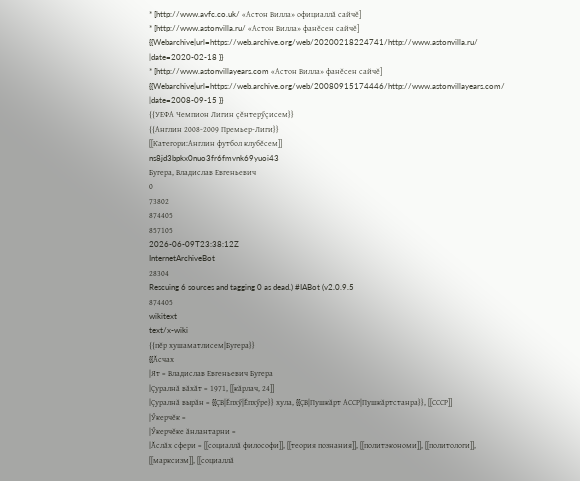* [http://www.avfc.co.uk/ «Астон Вилла» официаллă сайчĕ]
* [http://www.astonvilla.ru/ «Астон Вилла» фанĕсен сайчĕ] {{Webarchive|url=https://web.archive.org/web/20200218224741/http://www.astonvilla.ru/ |date=2020-02-18 }}
* [http://www.astonvillayears.com «Астон Вилла» фанĕсен сайчĕ] {{Webarchive|url=https://web.archive.org/web/20080915174446/http://www.astonvillayears.com/ |date=2008-09-15 }}
{{УЕФА Чемпион Лигин çĕнтерӳçисем}}
{{Англин 2008-2009 Премьер-Лиги}}
[[Категори:Англин футбол клубĕсем]]
ns8jd3bpkx0nuo3fr6fmvnk69yuoi43
Бугера, Владислав Евгеньевич
0
73802
874405
857105
2026-06-09T23:38:12Z
InternetArchiveBot
28304
Rescuing 6 sources and tagging 0 as dead.) #IABot (v2.0.9.5
874405
wikitext
text/x-wiki
{{пĕр хушаматлисем|Бугера}}
{{Ăсчах
|Ят = Владислав Евгеньевич Бугера
|Çуралнă вăхăт = 1971, [[кăрлач, 24]]
|Çуралнă вырăн = {{ÇВ|Ĕпхӳ|Ĕпхӳре}} хула, {{ÇВ|Пушкăрт АССР|Пушкăртстанра}}, [[СССР]]
|Ӳкерчĕк =
|Ӳкерчĕке ăнлантарни =
|Ăслăх сфери = [[социаллă философи]], [[теория познания]], [[политэкономи]], [[политологи]], [[марксизм]], [[социаллă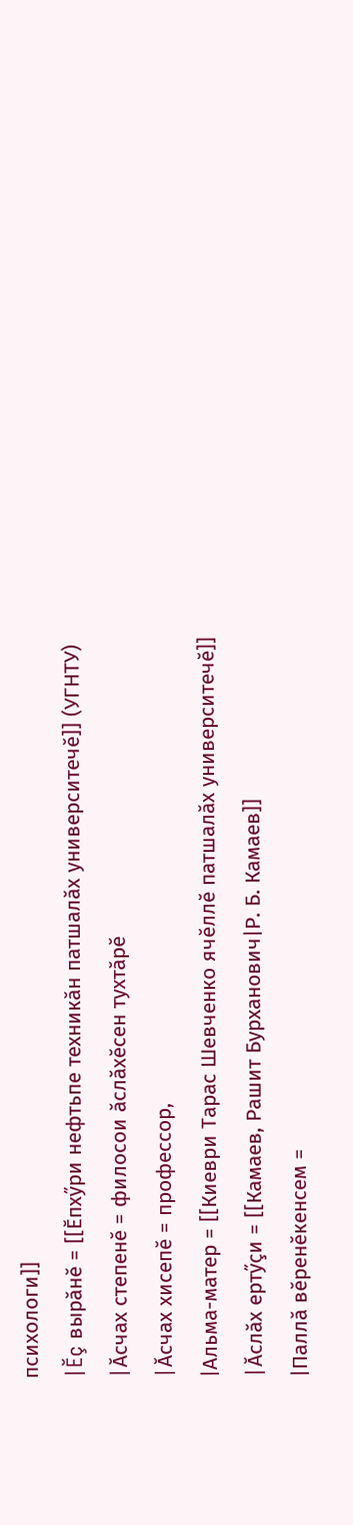психологи]]
|Ĕç вырăнĕ = [[Ĕпхӳри нефтьпе техникăн патшалăх университечĕ]] (УГНТУ)
|Ăсчах степенĕ = филосои ăслăхĕсен тухтăрĕ
|Ăсчах хисепĕ = профессор,
|Альма-матер = [[Киеври Тарас Шевченко ячĕллĕ патшалăх университечĕ]]
|Ăслăх ертӳçи = [[Камаев, Рашит Бурханович|Р. Б. Камаев]]
|Паллă вĕренĕкенсем =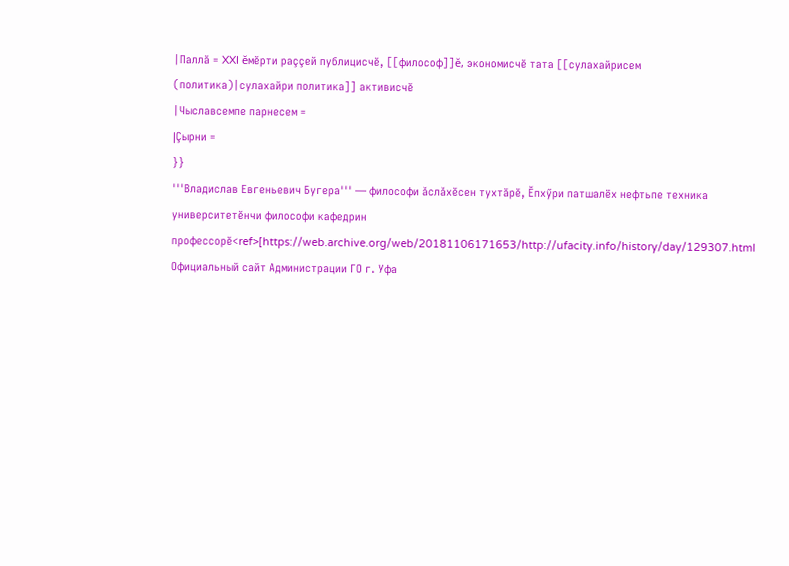|Паллă = XXI ĕмĕрти раççей публицисчĕ, [[философ]]ĕ, экономисчĕ тата [[сулахайрисем (политика)|сулахайри политика]] активисчĕ
|Чыславсемпе парнесем =
|Çырни =
}}
'''Владислав Евгеньевич Бугера''' — философи ǎслǎхĕсен тухтăрĕ, Ĕпхӳри патшалёх нефтьпе техника университетĕнчи философи кафедрин профессорĕ<ref>[https://web.archive.org/web/20181106171653/http://ufacity.info/history/day/129307.html Официальный сайт Администрации ГО г. Уфа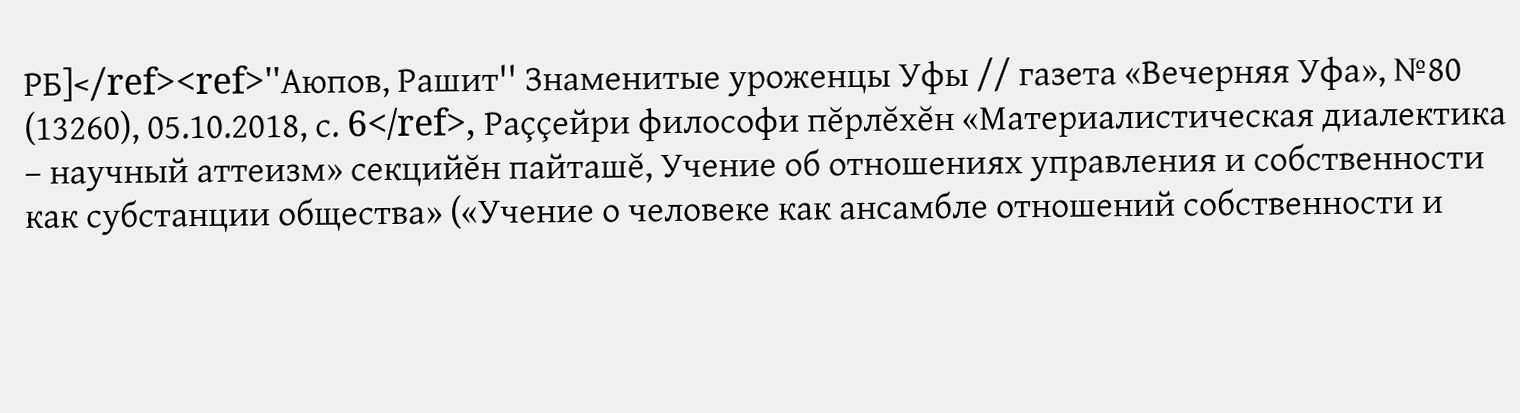РБ]</ref><ref>''Аюпов, Рашит'' Знаменитые уроженцы Уфы // газета «Вечерняя Уфа», №80 (13260), 05.10.2018, с. 6</ref>, Раççейри философи пĕрлĕхĕн «Материалистическая диалектика – научный аттеизм» секцийĕн пайташĕ, Учение об отношениях управления и собственности как субстанции общества» («Учение о человеке как ансамбле отношений собственности и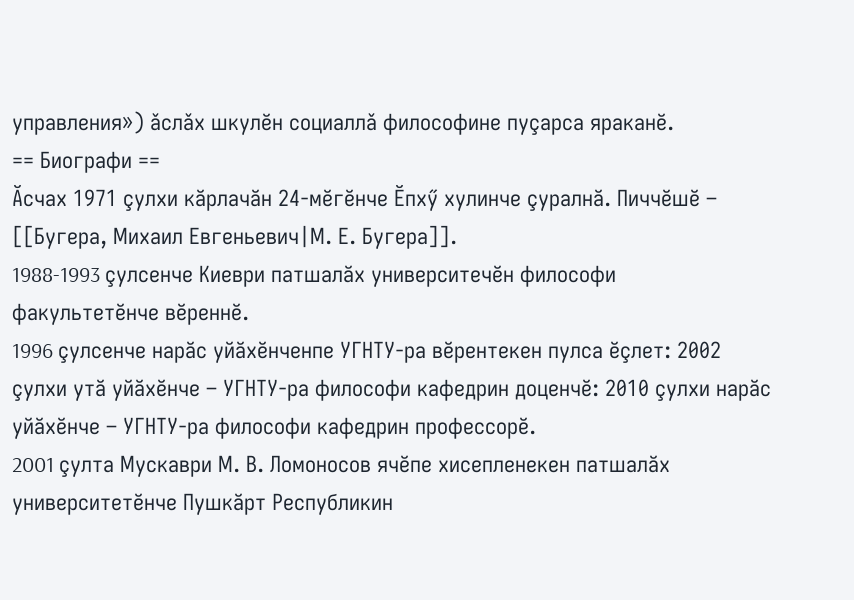управления») ǎслǎх шкулĕн социаллǎ философине пуçарса яраканĕ.
== Биографи ==
Ăсчах 1971 çулхи кăрлачăн 24-мĕгĕнче Ĕпхӳ хулинче çуралнă. Пиччĕшĕ – [[Бугера, Михаил Евгеньевич|М. Е. Бугера]].
1988-1993 çулсенче Киеври патшалăх университечĕн философи факультетĕнче вĕреннĕ.
1996 çулсенче нарăс уйăхĕнченпе УГНТУ-ра вĕрентекен пулса ĕçлет: 2002 çулхи утă уйăхĕнче – УГНТУ-ра философи кафедрин доценчĕ: 2010 çулхи нарăс уйăхĕнче – УГНТУ-ра философи кафедрин профессорĕ.
2001 çулта Мускаври М. В. Ломоносов ячĕпе хисепленекен патшалăх университетĕнче Пушкăрт Республикин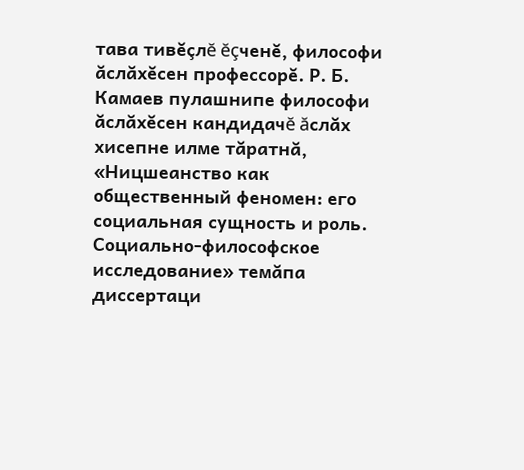тава тивĕçлĕ ĕçченĕ, философи ăслăхĕсен профессорĕ. Р. Б. Камаев пулашнипе философи ăслăхĕсен кандидачĕ ăслăх хисепне илме тăратнă, «Ницшеанство как общественный феномен: его социальная сущность и роль. Социально-философское исследование» темăпа диссертаци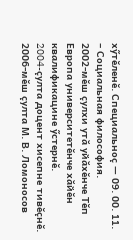хӳтĕленĕ. Специальноç — 09. 00. 11. – Социальная философия.
2002-мĕш çулхи утă уйăхĕнче Тĕп Европа университетĕнче хăйĕн квалификацине ӳстернĕ.
2004-çулта доцент хисепне тивĕçнĕ.
2006-мĕш çулта М. В. Ломоносов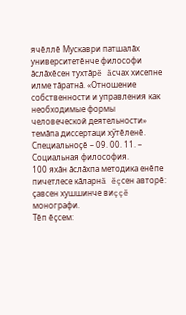ячĕллĕ Мускаври патшалăх университетĕнче философи ăслăхĕсен тухтăрĕ ăсчах хисепне илме тăратнă. «Отношение собственности и управления как необходимые формы человеческой деятельности» темăпа диссертаци хӳтĕленĕ. Специальноçĕ – 09. 00. 11. – Социальная философия.
100 яхăн ăслăхпа методика енĕпе пичетлесе кăларнă ĕçсен авторĕ: çавсен хушшинче виççĕ монографи.
Тĕп ĕçсем: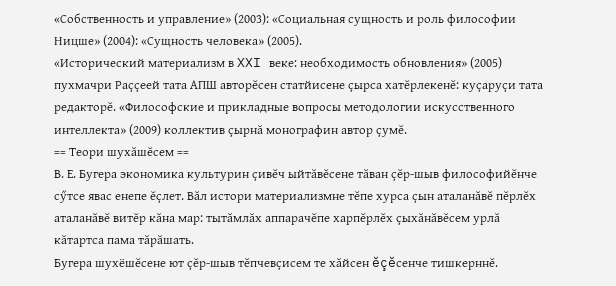«Собственность и управление» (2003): «Социальная сущность и роль философии Ницше» (2004): «Сущность человека» (2005).
«Исторический материализм в XXI веке: необходимость обновления» (2005) пухмачри Раççеей тата АПШ авторĕсен статйисене çырса хатĕрлекенĕ: куçаруçи тата редакторĕ. «Философские и прикладные вопросы методологии искусственного интеллекта» (2009) коллектив çырнă монографин автор çумĕ.
== Теори шухăшĕсем ==
В. Е. Бугера экономика культурин çивĕч ыйтăвĕсене тăван çĕр-шыв философийĕнче сӳтсе явас енепе ĕçлет. Вăл истори материализмне тĕпе хурса çын аталанăвĕ пĕрлĕх аталанăвĕ витĕр кăна мар: тытăмлăх аппарачĕпе харпĕрлĕх çыхăнăвĕсем урлă кăтартса пама тăрăшать.
Бугера шухёшĕсене ют çĕр-шыв тĕпчевçисем те хăйсен ĕçĕсенче тишкерннĕ.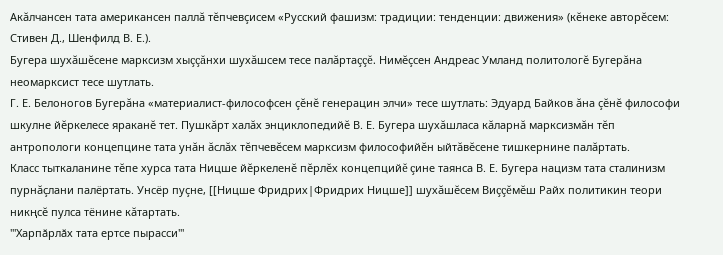Акăлчансен тата американсен паллă тĕпчевçисем «Русский фашизм: традиции: тенденции: движения» (кĕнеке авторĕсем: Стивен Д., Шенфилд В. Е.).
Бугера шухăшĕсене марксизм хыççăнхи шухăшсем тесе палăртаççĕ. Нимĕçсен Андреас Умланд политологĕ Бугерăна неомарксист тесе шутлать.
Г. Е. Белоногов Бугерăна «материалист-философсен çĕнĕ генерацин элчи» тесе шутлать: Эдуард Байков ăна çĕнĕ философи шкулне йĕркелесе яраканĕ тет. Пушкăрт халăх энциклопедийĕ В. Е. Бугера шухăшласа кăларнă марксизмăн тĕп антропологи концепцине тата унăн ăслăх тĕпчевĕсем марксизм философийĕн ыйтăвĕсене тишкернине палăртать.
Класс тыткаланине тĕпе хурса тата Ницше йĕркеленĕ пĕрлĕх концепцийĕ çине таянса В. Е. Бугера нацизм тата сталинизм пурнăçлани палёртать. Унсёр пуçне, [[Ницше Фридрих|Фридрих Ницше]] шухăшĕсем Виççĕмĕш Райх политикин теори никңсĕ пулса тёнине кăтартать.
'''Харпӑрлӑх тата ертсе пырасси'''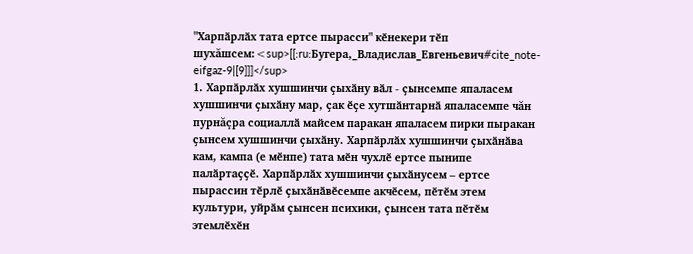"Харпӑрлӑх тата ертсе пырасси" кӗнекери тӗп шухăшсем:<sup>[[:ru:Бугера,_Владислав_Евгеньевич#cite_note-eifgaz-9|[9]]]</sup>
1. Харпӑрлӑх хушшинчи ҫыхӑну вӑл - ҫынсемпе япаласем хушшинчи ҫыхӑну мар, ҫак ӗҫе хутшӑнтарнӑ япаласемпе чăн пурнăçра социаллӑ майсем паракан япаласем пирки пыракан ҫынсем хушшинчи ҫыхӑну. Харпӑрлӑх хушшинчи ҫыхӑнӑва кам, кампа (е мӗнпе) тата мӗн чухлӗ ертсе пынипе палӑртаҫҫӗ. Харпӑрлӑх хушшинчи ҫыхӑнусем – ертсе пырассин тӗрлӗ ҫыхӑнӑвӗсемпе акчӗсем, пӗтӗм этем культури, уйрӑм ҫынсен психики, ҫынсен тата пӗтӗм этемлӗхӗн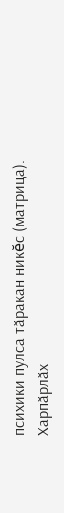психики пулса тӑракан никĕс (матрица). Харпӑрлӑх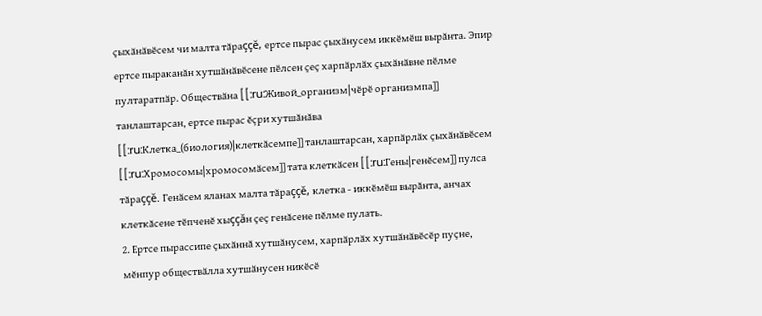ҫыхӑнӑвӗсем чи малта тăраççĕ, ертсе пырас ҫыхӑнусем иккӗмӗш вырăнта. Эпир ертсе пыраканăн хутшӑнӑвӗсене пӗлсен ҫеҫ харпӑрлӑх ҫыхӑнӑвне пӗлме пултаратпӑр. Обществӑна [[:ru:Живой_организм|чӗрӗ организмпа]] танлаштарсан, ертсе пырас ĕçри хутшăнăва [[:ru:Клетка_(биология)|клеткăсемпе]] танлаштарсан, харпӑрлӑх ҫыхӑнӑвӗсем [[:ru:Хромосомы|хромосомӑсем]] тата клеткӑсен [[:ru:Гены|генĕсем]] пулса тăраççĕ. Генӑсем яланах малта тăраççĕ, клетка - иккӗмӗш вырăнта, анчах клеткăсене тӗпченĕ хыççăн ҫеҫ генăсене пĕлме пулать.
2. Ертсе пырассипе ҫыхӑннă хутшăнусем, харпӑрлӑх хутшӑнӑвӗсӗр пуҫне, мĕнпур обществӑлла хутшӑнусен никӗсӗ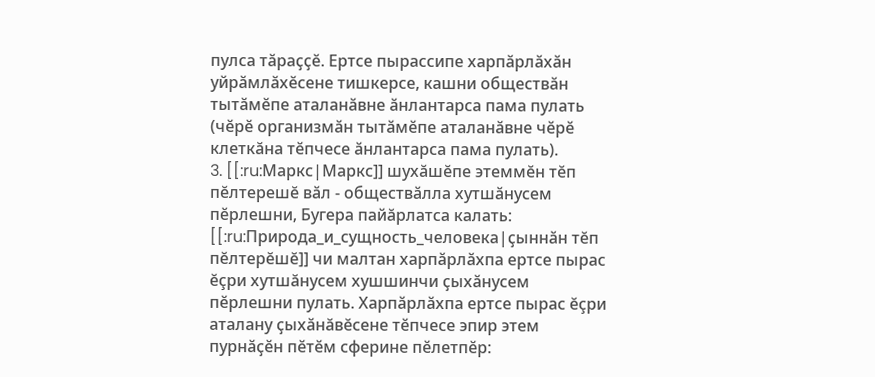пулса тӑраҫҫӗ. Ертсе пырассипе харпӑрлӑхӑн уйрӑмлӑхӗсене тишкерсе, кашни обществӑн тытӑмӗпе аталанӑвне ӑнлантарса пама пулать (чӗрӗ организмӑн тытӑмӗпе аталанӑвне чӗрӗ клеткăна тӗпчесе ӑнлантарса пама пулать).
3. [[:ru:Маркс|Маркс]] шухăшĕпе этеммĕн тĕп пĕлтерешĕ вӑл - обществӑлла хутшӑнусем пӗрлешни, Бугера пайăрлатса калать: [[:ru:Природа_и_сущность_человека|ҫыннӑн тĕп пĕлтерĕшĕ]] чи малтан харпӑрлӑхпа ертсе пырас ĕçри хутшăнусем хушшинчи ҫыхӑнусем пӗрлешни пулать. Харпӑрлӑхпа ертсе пырас ĕçри аталану ҫыхӑнăвĕсене тӗпчесе эпир этем пурнӑҫӗн пӗтӗм сферине пӗлетпӗр: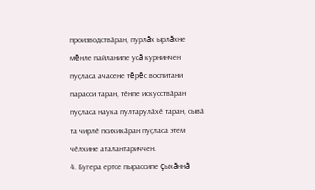производствӑран, пурлăх ырлăхне мĕнле пайланипе усă курнинчен пуҫласа ачасене тĕрĕс воспитани парасси таран, тӗнпе искусствӑран пуҫласа наука пултарулӑхӗ таран, сывӑ та чирлӗ психикӑран пуҫласа этем чӗлхине аталантариччен.
4. Бугера ертсе пырассипе çыхăннă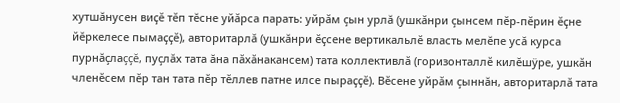хутшăнусен виҫӗ тӗп тĕсне уйӑрса парать: уйрӑм çын урлă (ушкӑнри çынсем пӗр-пӗрин ӗҫне йĕркелесе пымаҫҫӗ), авторитарлă (ушкăнри ӗҫсене вертикальлӗ власть мелĕпе усă курса пурнăçлаççĕ, пуçлăх тата ăна пӑхӑнакансем) тата коллективлӑ (горизонталлӗ килĕшÿре, ушкӑн членӗсем пӗр тан тата пӗр тӗллев патне илсе пыраҫҫӗ). Вӗсене уйрӑм çыннăн, авторитарлӑ тата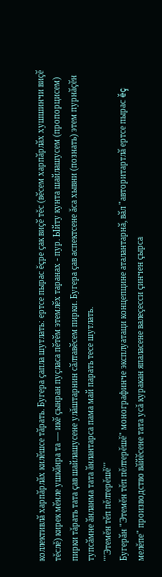коллективлӑ харпӑрлӑх килӗшсе тӑрать. Бугера ҫапла шутлать: ертсе пырас ĕçре ҫак виҫӗ тĕс (вӗсем харпӑрлӑх хушшинчи виҫӗ тĕслĕ) кирек мӗнле ушкӑнра та — икӗ ҫынран пуҫласа пӗтӗм этемлӗх таранах - пур. Ыйту кунта шайлашусем (пропорцисем) пирки тăрать тата çав шайлашусене улăштарнин сӑлтавӗсем пирки. Бугера ҫав аспектсене ăса хывни (познать) этем пурнӑҫӗн тупсӑмне ӑнланма тата ӑнлантарса пама май парать тесе шутлать.
'''Этемĕн тĕп пĕлтерĕшĕ'''
Бугерӑн "Этемĕн тĕп пĕлтерĕшĕ" монографинче эксплуатаци концепцине аталантарнӑ, вӑл "авторитартлӑ ертсе пырас ĕç мелĕпе" производство вӑйӗсене тата усă куракан япаласене валеҫесси çинчен çырса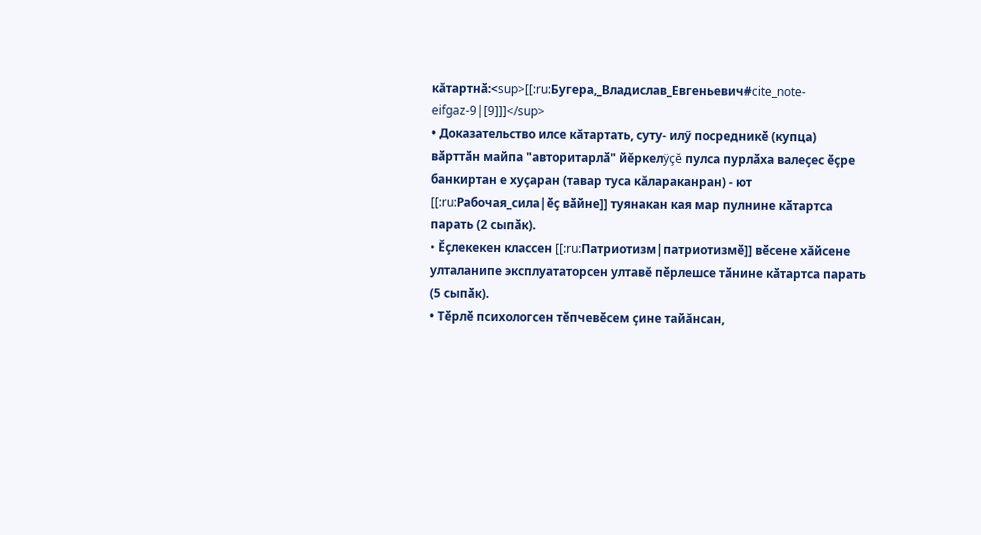кăтартнӑ:<sup>[[:ru:Бугера,_Владислав_Евгеньевич#cite_note-eifgaz-9|[9]]]</sup>
• Доказательство илсе кăтартать, суту- илӳ посредникӗ (купца) вӑрттӑн майпа "авторитарлӑ" йĕркелÿçĕ пулса пурлӑха валеҫес ӗҫре банкиртан е хуҫаран (тавар туса кăлараканран) - ют [[:ru:Рабочая_сила|ӗҫ вӑйне]] туянакан кая мар пулнине кӑтартса парать (2 сыпӑк).
• Ĕçлекекен классен [[:ru:Патриотизм|патриотизмӗ]] вӗсене хăйсене улталанипе эксплуататорсен ултавĕ пӗрлешсе тӑнине кӑтартса парать (5 сыпӑк).
• Тӗрлӗ психологсен тӗпчевӗсем ҫине тайăнсан,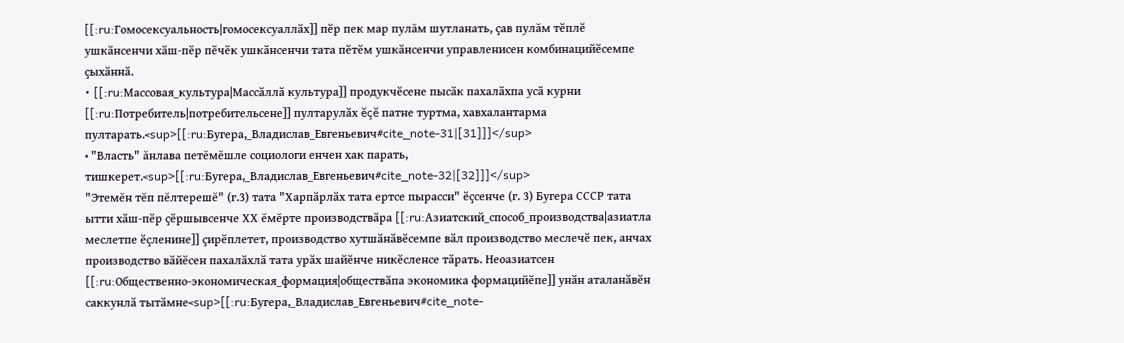[[:ru:Гомосексуальность|гомосексуаллӑх]] пӗр пек мар пулăм шутланать, ҫав пулăм тӗплӗ ушкӑнсенчи хӑш-пӗр пӗчӗк ушкӑнсенчи тата пӗтӗм ушкӑнсенчи управленисен комбинацийӗсемпе ҫыхӑннӑ.
• [[:ru:Массовая_культура|Массӑллӑ культура]] продукчӗсене пысӑк пахалӑхпа усӑ курни [[:ru:Потребитель|потребительсене]] пултарулӑх ĕçĕ патне туртма, хавхалантарма пултарать.<sup>[[:ru:Бугера,_Владислав_Евгеньевич#cite_note-31|[31]]]</sup>
• "Власть" ăнлава петĕмĕшле социологи енчен хак парать, тишкерет.<sup>[[:ru:Бугера,_Владислав_Евгеньевич#cite_note-32|[32]]]</sup>
"Этемĕн тĕп пĕлтерешĕ" (г.3) тата "Харпӑрлӑх тата ертсе пырасси" ӗҫсенче (г. 3) Бугера СССР тата ытти хӑш-пӗр ҫӗршывсенче ХХ ĕмĕрте производствӑра [[:ru:Азиатский_способ_производства|азиатла меслетпе ӗҫленине]] ҫирӗплетет, производство хутшӑнӑвӗсемпе вӑл производство меслечӗ пек, анчах производство вӑйӗсен пахалӑхлӑ тата урӑх шайӗнче никӗсленсе тӑрать. Неоазиатсен [[:ru:Общественно-экономическая_формация|обществӑпа экономика формацийӗпе]] унӑн аталанӑвӗн саккунлӑ тытӑмне<sup>[[:ru:Бугера,_Владислав_Евгеньевич#cite_note-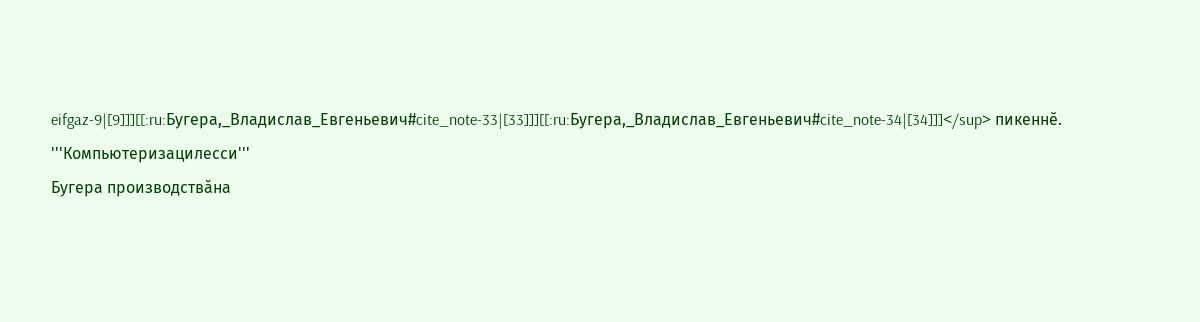eifgaz-9|[9]]][[:ru:Бугера,_Владислав_Евгеньевич#cite_note-33|[33]]][[:ru:Бугера,_Владислав_Евгеньевич#cite_note-34|[34]]]</sup> пикеннӗ.
'''Компьютеризацилесси'''
Бугера производствăна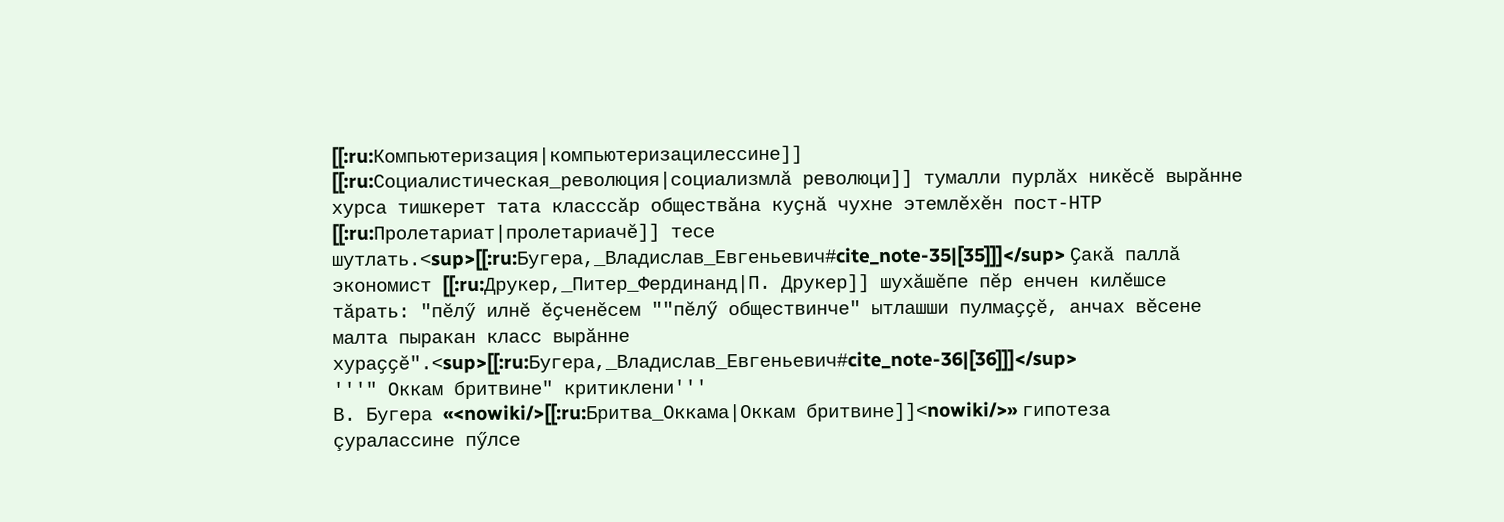[[:ru:Компьютеризация|компьютеризацилессине]] [[:ru:Социалистическая_революция|социализмлӑ революци]] тумалли пурлăх никĕсĕ вырӑнне хурса тишкерет тата класссӑр обществӑна куҫнӑ чухне этемлӗхӗн пост-НТР [[:ru:Пролетариат|пролетариачӗ]] тесе шутлать.<sup>[[:ru:Бугера,_Владислав_Евгеньевич#cite_note-35|[35]]]</sup> Ҫакӑ паллӑ экономист [[:ru:Друкер,_Питер_Фердинанд|П. Друкер]] шухӑшӗпе пӗр енчен килӗшсе тăрать: "пӗлӳ илнĕ ӗҫченӗсем ""пӗлӳ обществинче" ытлашши пулмаҫҫӗ, анчах вӗсене малта пыракан класс вырӑнне хураҫҫӗ".<sup>[[:ru:Бугера,_Владислав_Евгеньевич#cite_note-36|[36]]]</sup>
'''" Оккам бритвине" критиклени'''
В. Бугера «<nowiki/>[[:ru:Бритва_Оккама|Оккам бритвине]]<nowiki/>» гипотеза çуралассине пӳлсе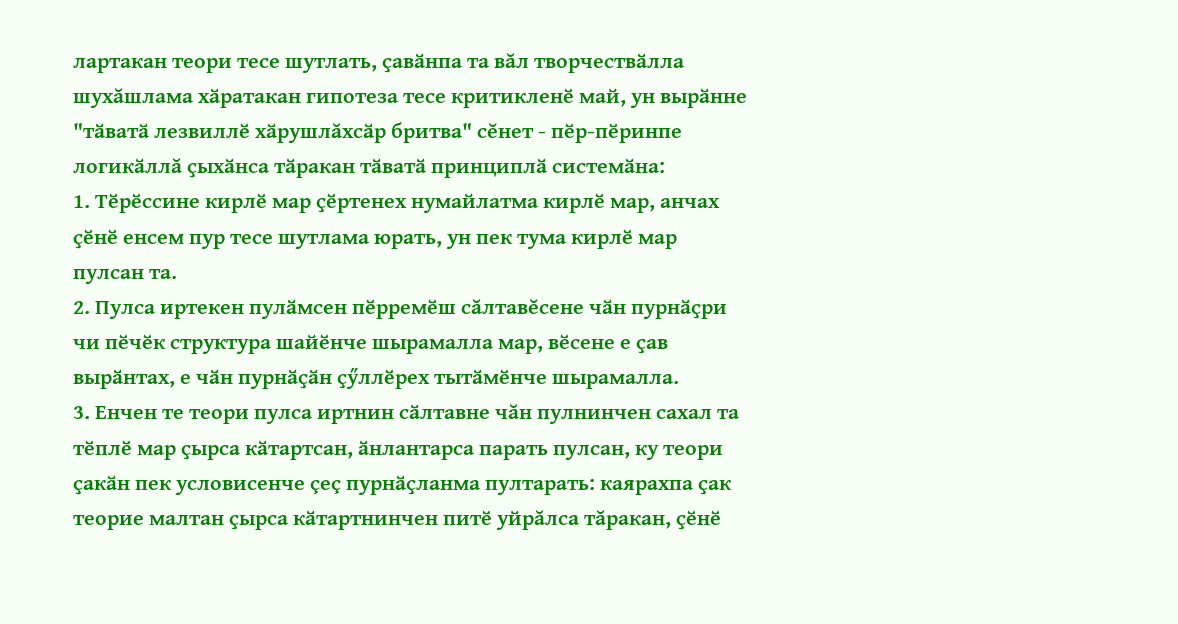лартакан теори тесе шутлать, ҫавӑнпа та вăл творчествӑлла шухăшлама хӑратакан гипотеза тесе критикленӗ май, ун вырӑнне "тӑватӑ лезвиллӗ хӑрушлăхсӑр бритва" сĕнет - пӗр-пӗринпе логикӑллă ҫыхӑнса тӑракан тӑватӑ принциплӑ системӑна:
1. Тӗрӗссине кирлӗ мар ҫӗртенех нумайлатма кирлӗ мар, анчах ҫӗнӗ енсем пур тесе шутлама юрать, ун пек тума кирлӗ мар пулсан та.
2. Пулса иртекен пулӑмсен пӗрремӗш сăлтавĕсене чӑн пурнӑҫри чи пӗчӗк структура шайӗнче шырамалла мар, вӗсене е ҫав вырӑнтах, е чӑн пурнӑҫӑн ҫӳллӗрех тытӑмӗнче шырамалла.
3. Енчен те теори пулса иртнин сӑлтавне чăн пулнинчен сахал та тӗплӗ мар ҫырса кӑтартсан, ӑнлантарса парать пулсан, ку теори ҫакӑн пек условисенче çеç пурнӑҫланма пултарать: каярахпа ҫак теорие малтан ҫырса кӑтартнинчен питӗ уйрăлса тăракан, ҫӗнӗ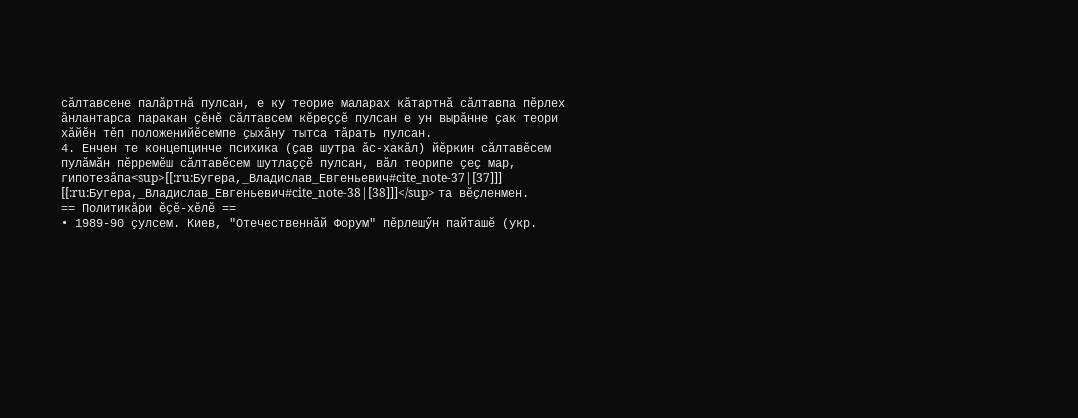сӑлтавсене палăртнă пулсан, е ку теорие маларах кӑтартнӑ сӑлтавпа пӗрлех ӑнлантарса паракан ҫӗнӗ сӑлтавсем кӗреҫҫӗ пулсан е ун вырӑнне ҫак теори хӑйӗн тӗп положенийӗсемпе ҫыхӑну тытса тӑрать пулсан.
4. Енчен те концепцинче психика (ҫав шутра ӑс-хакӑл) йӗркин сӑлтавӗсем пулӑмӑн пӗрремӗш сӑлтавӗсем шутлаҫҫӗ пулсан, вăл теорипе ҫеҫ мар, гипотезӑпа<sup>[[:ru:Бугера,_Владислав_Евгеньевич#cite_note-37|[37]]] [[:ru:Бугера,_Владислав_Евгеньевич#cite_note-38|[38]]]</sup> та вӗҫленмен.
== Политикăри ĕҫĕ-хĕлĕ ==
• 1989-90 ҫулсем. Киев, "Отечественнӑй Форум" пӗрлешӳн пайташӗ (укр.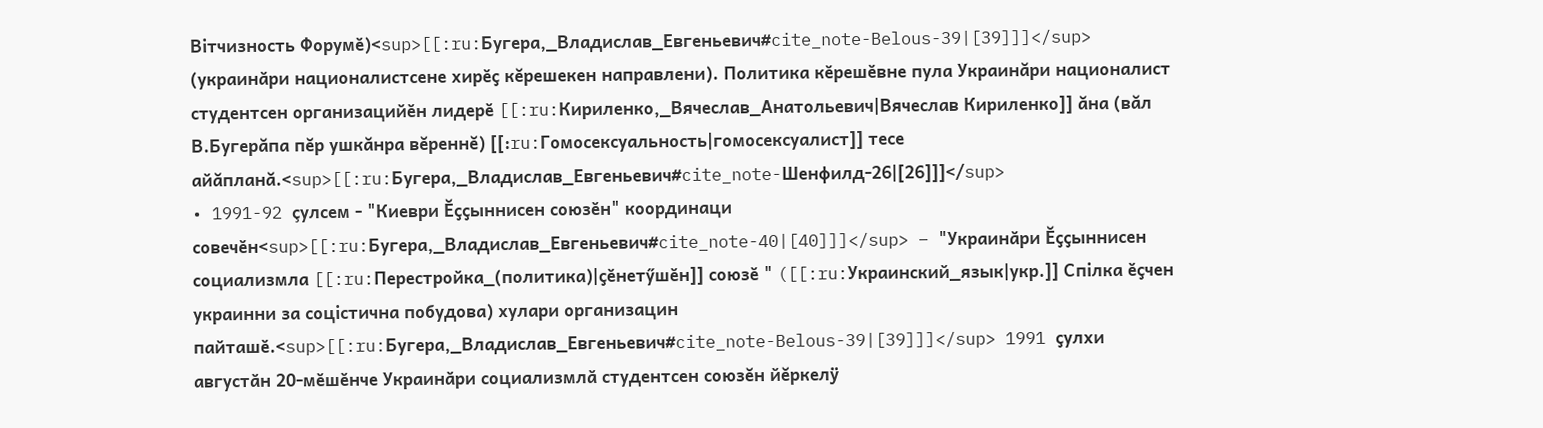Вітчизность Форумӗ)<sup>[[:ru:Бугера,_Владислав_Евгеньевич#cite_note-Belous-39|[39]]]</sup> (украинӑри националистсене хирӗҫ кĕрешекен направлени). Политика кӗрешӗвне пула Украинăри националист студентсен организацийӗн лидерӗ [[:ru:Кириленко,_Вячеслав_Анатольевич|Вячеслав Кириленко]] ăна (вăл В.Бугерăпа пĕр ушкăнра вĕреннĕ) [[:ru:Гомосексуальность|гомосексуалист]] тесе айăпланă.<sup>[[:ru:Бугера,_Владислав_Евгеньевич#cite_note-Шенфилд-26|[26]]]</sup>
• 1991-92 çулсем - "Киеври Ĕҫҫыннисен союзӗн" координаци совечӗн<sup>[[:ru:Бугера,_Владислав_Евгеньевич#cite_note-40|[40]]]</sup> – "Украинӑри Ĕҫҫыннисен социализмла [[:ru:Перестройка_(политика)|ҫӗнетӳшӗн]] союзӗ " ([[:ru:Украинский_язык|укр.]] Спілка ӗҫчен украинни за соцістична побудова) хулари организацин пайташӗ.<sup>[[:ru:Бугера,_Владислав_Евгеньевич#cite_note-Belous-39|[39]]]</sup> 1991 ҫулхи августӑн 20-мӗшӗнче Украинӑри социализмлӑ студентсен союзĕн йĕркелÿ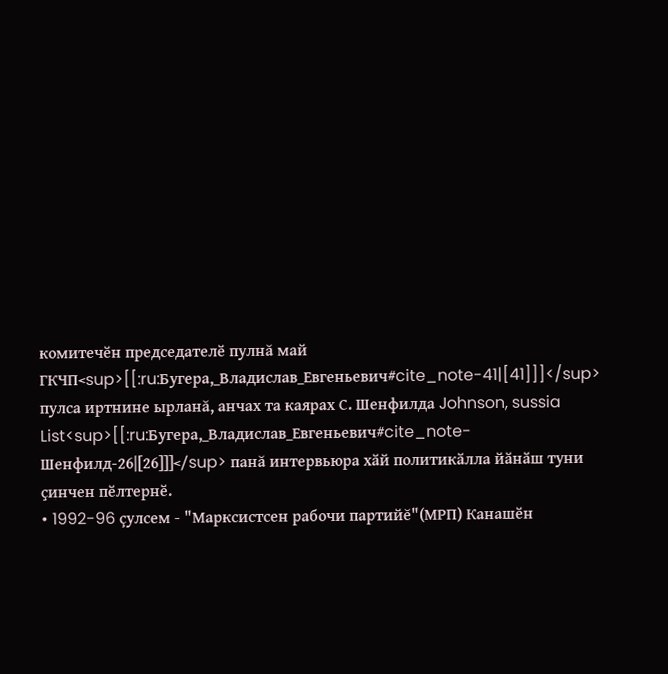комитечӗн председателӗ пулнă май ГКЧП<sup>[[:ru:Бугера,_Владислав_Евгеньевич#cite_note-41|[41]]]</sup> пулса иртнине ырланă, анчах та каярах С. Шенфилда Johnson, sussia List<sup>[[:ru:Бугера,_Владислав_Евгеньевич#cite_note-Шенфилд-26|[26]]]</sup> панă интервьюра хӑй политикӑлла йӑнӑш туни ҫинчен пӗлтернӗ.
• 1992-96 çулсем - "Марксистсен рабочи партийĕ"(МРП) Канашӗн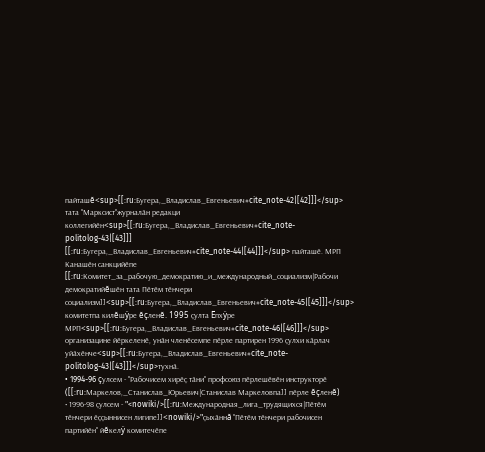пайташĕ<sup>[[:ru:Бугера,_Владислав_Евгеньевич#cite_note-42|[42]]]</sup> тата "Марксист"журналӑн редакци коллегийӗн<sup>[[:ru:Бугера,_Владислав_Евгеньевич#cite_note-politolog-43|[43]]] [[:ru:Бугера,_Владислав_Евгеньевич#cite_note-44|[44]]]</sup> пайташӗ. МРП Канашӗн санкцийӗпе [[:ru:Комитет_за_рабочую_демократию_и_международный_социализм|Рабочи демократийĕшӗн тата Пӗтӗм тӗнчери социализм]]<sup>[[:ru:Бугера,_Владислав_Евгеньевич#cite_note-45|[45]]]</sup> комитетпа килĕшÿре ĕçленĕ. 1995 ҫулта Ĕпхÿре МРП<sup>[[:ru:Бугера,_Владислав_Евгеньевич#cite_note-46|[46]]]</sup> организацине йӗркеленӗ, унӑн членӗсемпе пӗрле партирен 1996 ҫулхи кӑрлач уйӑхӗнче<sup>[[:ru:Бугера,_Владислав_Евгеньевич#cite_note-politolog-43|[43]]]</sup>тухнӑ.
• 1994-96 çулсем - "Рабочисем хирӗҫ тӑни" профсоюз пӗрлешӗвӗн инструкторӗ ([[:ru:Маркелов,_Станислав_Юрьевич|Станислав Маркеловпа]] пӗрле ĕçленĕ)
• 1996-98 ҫулсем - "<nowiki/>[[:ru:Международная_лига_трудящихся|Пӗтӗм тӗнчери ӗҫҫыннисен лигипе]]<nowiki/>"ҫыхӑннă "Пӗтӗм тӗнчери рабочисен партийӗн" йĕкелÿ комитечӗпе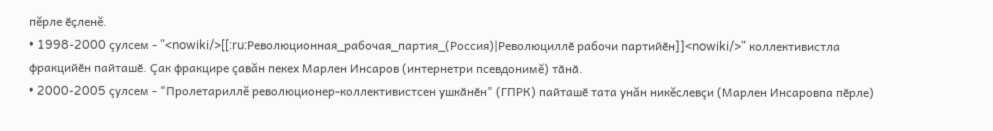пĕрле ӗҫленĕ.
• 1998-2000 çулсем - "<nowiki/>[[:ru:Революционная_рабочая_партия_(Россия)|Революциллӗ рабочи партийӗн]]<nowiki/>" коллективистла фракцийӗн пайташӗ. Çак фракцире çавăн пекех Марлен Инсаров (интернетри псевдонимĕ) тӑнӑ.
• 2000-2005 çулсем - "Пролетариллĕ революционер-коллективистсен ушкӑнӗн" (ГПРК) пайташӗ тата унăн никĕслевçи (Марлен Инсаровпа пӗрле)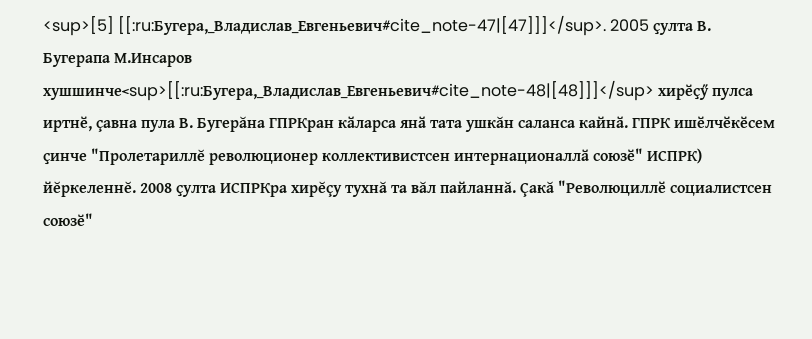<sup>[5] [[:ru:Бугера,_Владислав_Евгеньевич#cite_note-47|[47]]]</sup>. 2005 ҫулта В. Бугерапа М.Инсаров хушшинче<sup>[[:ru:Бугера,_Владислав_Евгеньевич#cite_note-48|[48]]]</sup> хирӗҫӳ пулса иртнӗ, çавна пула В. Бугерăна ГПРКран кӑларса янӑ тата ушкăн саланса кайнӑ. ГПРК ишӗлчӗкӗсем ҫинче "Пролетариллĕ революционер коллективистсен интернационаллӑ союзӗ" ИСПРК) йĕркеленнĕ. 2008 ҫулта ИСПРКра хирĕçу тухнă та вăл пайланнă. Çакă "Революциллӗ социалистсен союзӗ"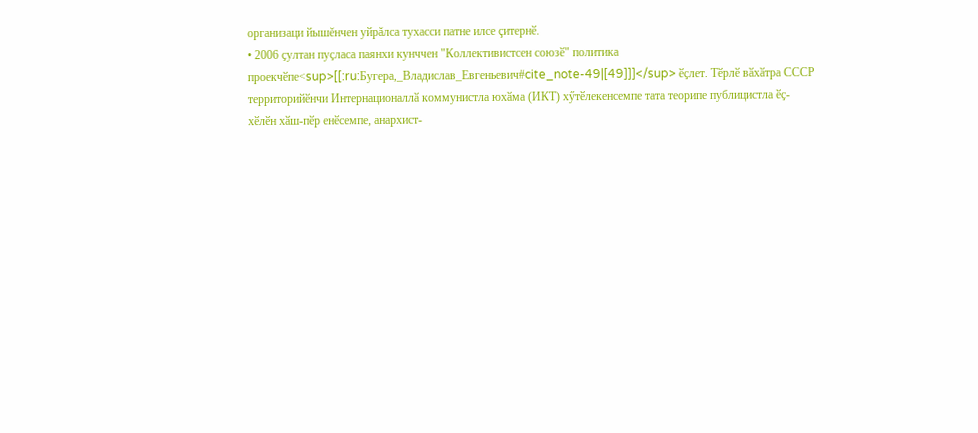организаци йышĕнчен уйрăлса тухасси патне илсе çитернӗ.
• 2006 ҫултан пуҫласа паянхи кунччен "Коллективистсен союзӗ" политика проекчӗпе<sup>[[:ru:Бугера,_Владислав_Евгеньевич#cite_note-49|[49]]]</sup> ӗҫлет. Тӗрлӗ вӑхӑтра СССР территорийӗнчи Интернационаллӑ коммунистла юхӑма (ИКТ) хӳтӗлекенсемпе тата теорипе публицистла ӗҫ-хӗлӗн хӑш-пӗр енӗсемпе, анархист-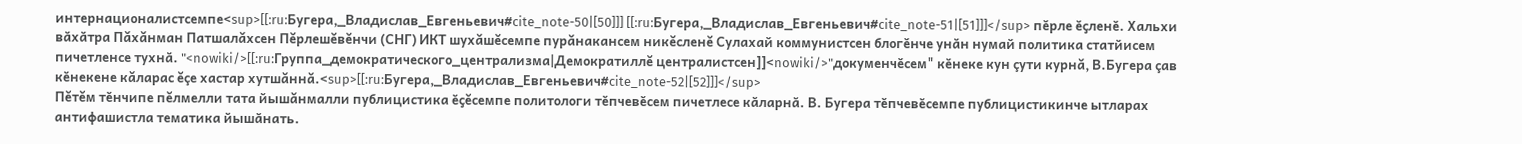интернационалистсемпе<sup>[[:ru:Бугера,_Владислав_Евгеньевич#cite_note-50|[50]]] [[:ru:Бугера,_Владислав_Евгеньевич#cite_note-51|[51]]]</sup> пӗрле ӗҫленӗ. Хальхи вӑхӑтра Пăхăнман Патшалăхсен Пĕрлешĕвĕнчи (СНГ) ИКТ шухăшĕсемпе пурăнакансем никĕсленĕ Сулахай коммунистсен блогӗнче унӑн нумай политика статйисем пичетленсе тухнӑ. "<nowiki/>[[:ru:Группа_демократического_централизма|Демократиллĕ централистсен]]<nowiki/>"докуменчӗсем" кӗнеке кун çути курнă, В.Бугера çав кӗнекене кăларас ĕçе хастар хутшăннă.<sup>[[:ru:Бугера,_Владислав_Евгеньевич#cite_note-52|[52]]]</sup>
Пĕтĕм тӗнчипе пĕлмелли тата йышăнмалли публицистика ӗҫĕсемпе политологи тӗпчевӗсем пичетлесе кӑларнӑ. В. Бугера тӗпчевӗсемпе публицистикинче ытларах антифашистла тематика йышӑнать.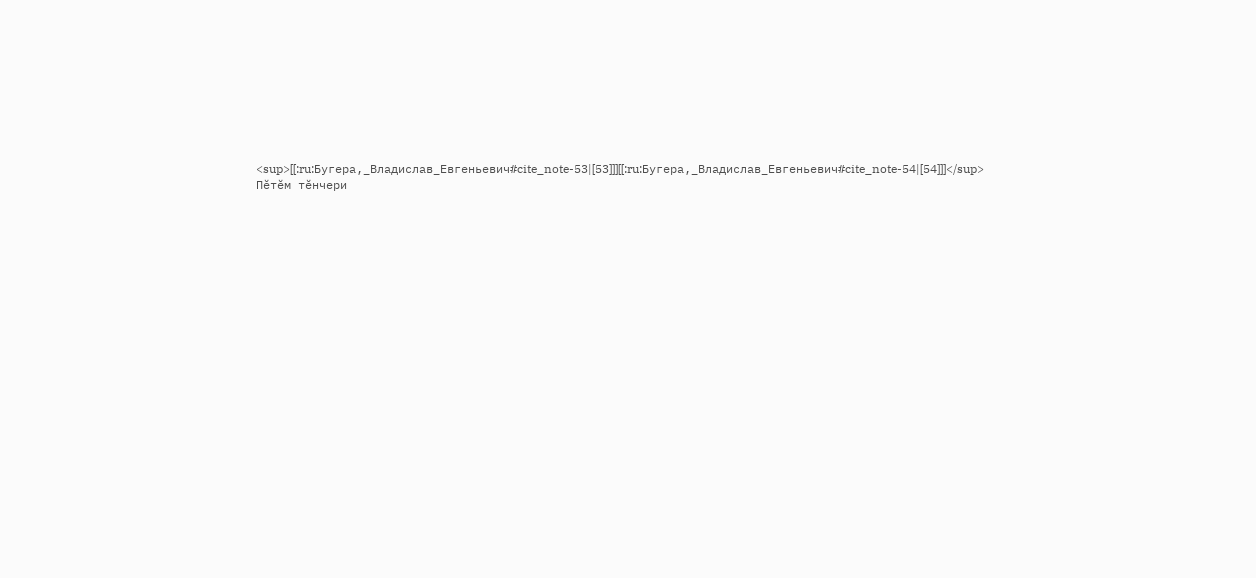<sup>[[:ru:Бугера,_Владислав_Евгеньевич#cite_note-53|[53]]][[:ru:Бугера,_Владислав_Евгеньевич#cite_note-54|[54]]]</sup> Пӗтӗм тӗнчери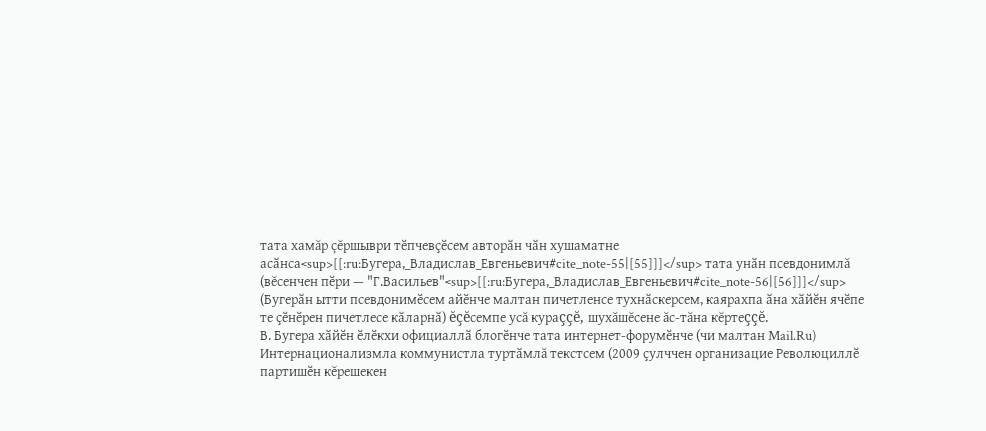тата хамăр çĕршыври тӗпчевҫӗсем авторӑн чӑн хушаматне асӑнса<sup>[[:ru:Бугера,_Владислав_Евгеньевич#cite_note-55|[55]]]</sup> тата унӑн псевдонимлă (вĕсенчен пӗри — "Г.Васильев"<sup>[[:ru:Бугера,_Владислав_Евгеньевич#cite_note-56|[56]]]</sup> (Бугерӑн ытти псевдонимӗсем айӗнче малтан пичетленсе тухнӑскерсем, каярахпа ӑна хӑйӗн ячӗпе те ҫӗнӗрен пичетлесе кӑларнӑ) ĕçĕсемпе усă кураççĕ, шухăшĕсене ăс-тăна кĕртеççĕ.
В. Бугера хӑйӗн ӗлӗкхи официаллӑ блогӗнче тата интернет-форумӗнче (чи малтан Mail.Ru) Интернационализмла коммунистла туртӑмлă текстсем (2009 ҫулччен организацие Революциллӗ партишӗн кĕрешекен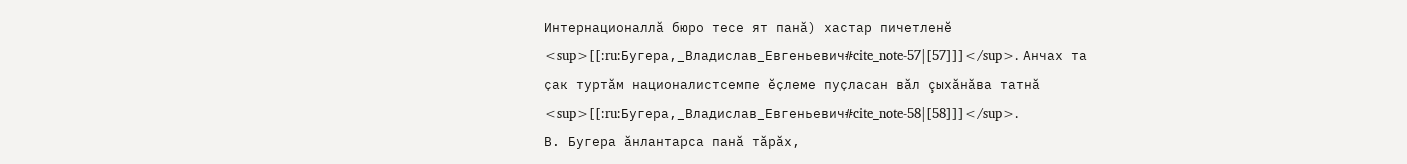Интернационаллӑ бюро тесе ят панă) хастар пичетленӗ <sup>[[:ru:Бугера,_Владислав_Евгеньевич#cite_note-57|[57]]]</sup>. Анчах та ҫак туртӑм националистсемпе ӗҫлеме пуҫласан вăл çыхăнăва татнă <sup>[[:ru:Бугера,_Владислав_Евгеньевич#cite_note-58|[58]]]</sup>.
В. Бугера ăнлантарса панă тăрăх,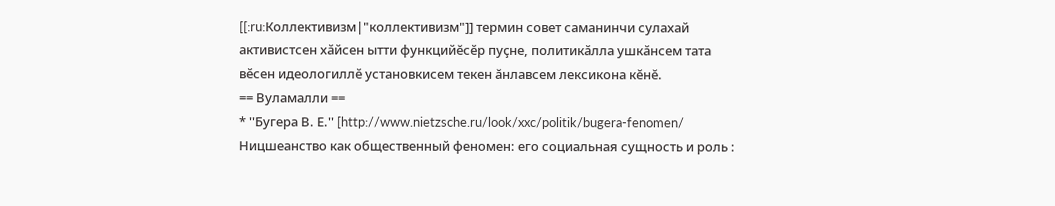[[:ru:Коллективизм|"коллективизм"]] термин совет саманинчи сулахай активистсен хӑйсен ытти функцийĕсӗр пуҫне, политикӑлла ушкӑнсем тата вӗсен идеологиллӗ установкисем текен ăнлавсем лексикона кĕнĕ.
== Вуламалли ==
* ''Бугера В. Е.'' [http://www.nietzsche.ru/look/xxc/politik/bugera-fenomen/ Ницшеанство как общественный феномен: его социальная сущность и роль :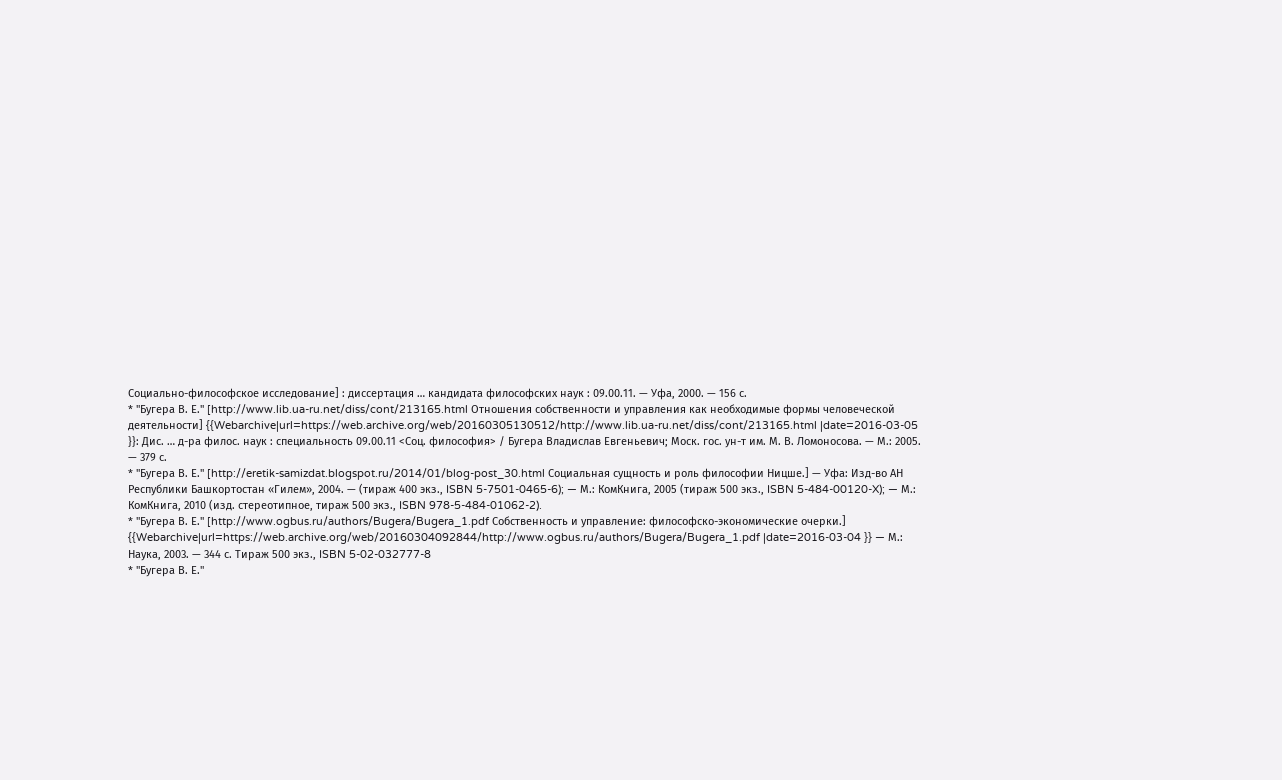Социально-философское исследование] : диссертация … кандидата философских наук : 09.00.11. — Уфа, 2000. — 156 с.
* ''Бугера В. Е.'' [http://www.lib.ua-ru.net/diss/cont/213165.html Отношения собственности и управления как необходимые формы человеческой деятельности] {{Webarchive|url=https://web.archive.org/web/20160305130512/http://www.lib.ua-ru.net/diss/cont/213165.html |date=2016-03-05 }}: Дис. … д-ра филос. наук : специальность 09.00.11 <Соц. философия> / Бугера Владислав Евгеньевич; Моск. гос. ун-т им. М. В. Ломоносова. — М.: 2005. — 379 с.
* ''Бугера В. Е.'' [http://eretik-samizdat.blogspot.ru/2014/01/blog-post_30.html Социальная сущность и роль философии Ницше.] — Уфа: Изд-во АН Республики Башкортостан «Гилем», 2004. — (тираж 400 экз., ISBN 5-7501-0465-6); — М.: КомКнига, 2005 (тираж 500 экз., ISBN 5-484-00120-X); — М.: КомКнига, 2010 (изд. стереотипное, тираж 500 экз., ISBN 978-5-484-01062-2).
* ''Бугера В. Е.'' [http://www.ogbus.ru/authors/Bugera/Bugera_1.pdf Собственность и управление: философско-экономические очерки.] {{Webarchive|url=https://web.archive.org/web/20160304092844/http://www.ogbus.ru/authors/Bugera/Bugera_1.pdf |date=2016-03-04 }} — М.: Наука, 2003. — 344 с. Тираж 500 экз., ISBN 5-02-032777-8
* ''Бугера В. Е.''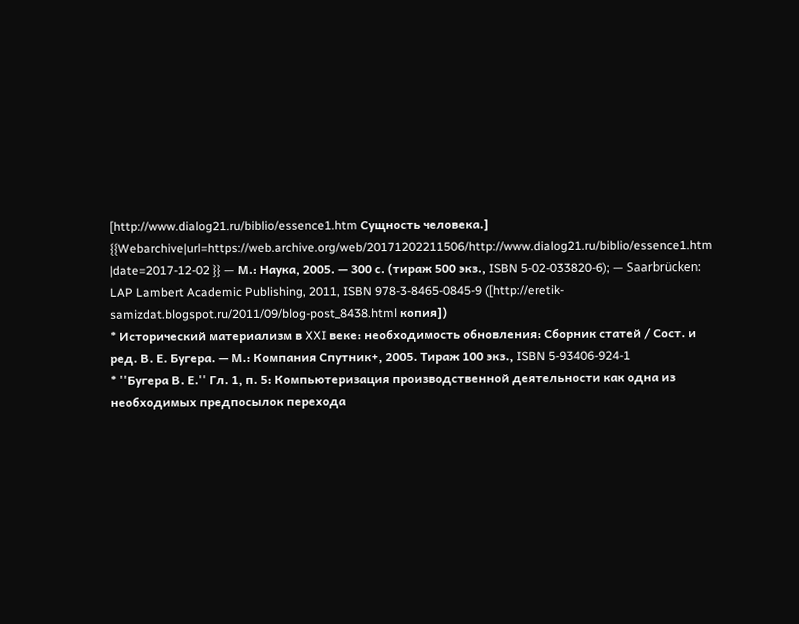[http://www.dialog21.ru/biblio/essence1.htm Сущность человека.] {{Webarchive|url=https://web.archive.org/web/20171202211506/http://www.dialog21.ru/biblio/essence1.htm |date=2017-12-02 }} — М.: Наука, 2005. — 300 с. (тираж 500 экз., ISBN 5-02-033820-6); — Saarbrücken: LAP Lambert Academic Publishing, 2011, ISBN 978-3-8465-0845-9 ([http://eretik-samizdat.blogspot.ru/2011/09/blog-post_8438.html копия])
* Исторический материализм в XXI веке: необходимость обновления: Сборник статей / Сост. и ред. В. Е. Бугера. — М.: Компания Спутник+, 2005. Тираж 100 экз., ISBN 5-93406-924-1
* ''Бугера В. Е.'' Гл. 1, п. 5: Компьютеризация производственной деятельности как одна из необходимых предпосылок перехода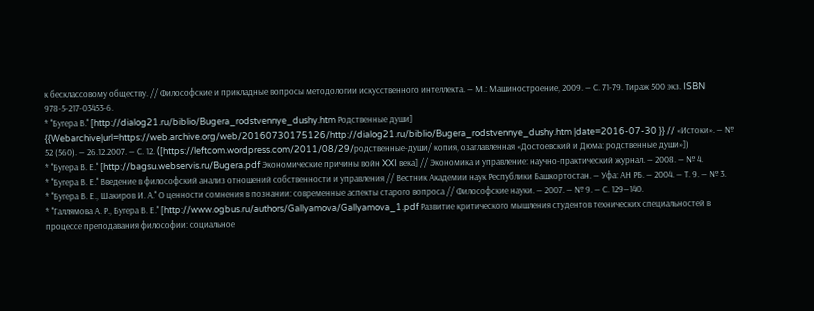к бесклассовому обществу. // Философские и прикладные вопросы методологии искусственного интеллекта. — М.: Машиностроение, 2009. — С. 71-79. Тираж 500 экз. ISBN 978-5-217-03453-6.
* ''Бугера В.'' [http://dialog21.ru/biblio/Bugera_rodstvennye_dushy.htm Родственные души] {{Webarchive|url=https://web.archive.org/web/20160730175126/http://dialog21.ru/biblio/Bugera_rodstvennye_dushy.htm |date=2016-07-30 }} // «Истоки». — № 52 (560). — 26.12.2007. — С. 12. ([https://leftcom.wordpress.com/2011/08/29/родственные-души/ копия, озаглавленная «Достоевский и Дюма: родственные души»])
* ''Бугера В. Е.'' [http://bagsu.webservis.ru/Bugera.pdf Экономические причины войн XXI века] // Экономика и управление: научно-практический журнал. — 2008. — № 4.
* ''Бугера В. Е.'' Введение в философский анализ отношений собственности и управления // Вестник Академии наук Республики Башкортостан. — Уфа: АН РБ. — 2004. — Т. 9. — № 3.
* ''Бугера В. Е., Шакиров И. А.'' О ценности сомнения в познании: современные аспекты старого вопроса // Философские науки. — 2007. — № 9. — С. 129—140.
* ''Галлямова А. Р., Бугера В. Е.'' [http://www.ogbus.ru/authors/Gallyamova/Gallyamova_1.pdf Развитие критического мышления студентов технических специальностей в процессе преподавания философии: социальное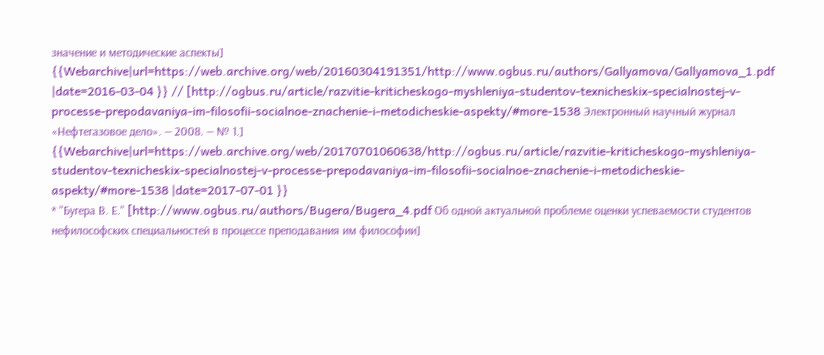значение и методические аспекты] {{Webarchive|url=https://web.archive.org/web/20160304191351/http://www.ogbus.ru/authors/Gallyamova/Gallyamova_1.pdf |date=2016-03-04 }} // [http://ogbus.ru/article/razvitie-kriticheskogo-myshleniya-studentov-texnicheskix-specialnostej-v-processe-prepodavaniya-im-filosofii-socialnoe-znachenie-i-metodicheskie-aspekty/#more-1538 Электронный научный журнал «Нефтегазовое дело». — 2008. — № 1.] {{Webarchive|url=https://web.archive.org/web/20170701060638/http://ogbus.ru/article/razvitie-kriticheskogo-myshleniya-studentov-texnicheskix-specialnostej-v-processe-prepodavaniya-im-filosofii-socialnoe-znachenie-i-metodicheskie-aspekty/#more-1538 |date=2017-07-01 }}
* ''Бугера В. Е.'' [http://www.ogbus.ru/authors/Bugera/Bugera_4.pdf Об одной актуальной проблеме оценки успеваемости студентов нефилософских специальностей в процессе преподавания им философии]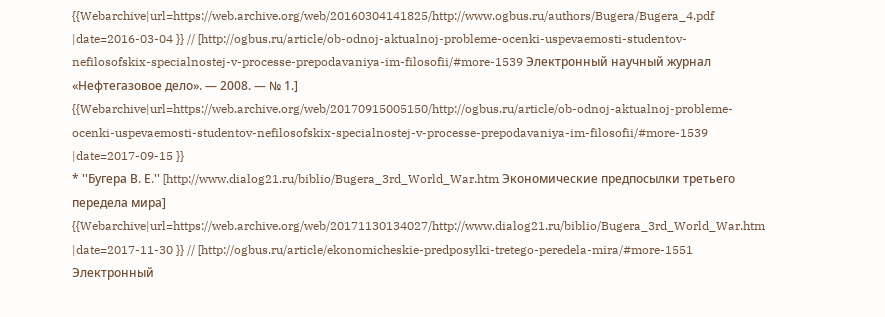{{Webarchive|url=https://web.archive.org/web/20160304141825/http://www.ogbus.ru/authors/Bugera/Bugera_4.pdf |date=2016-03-04 }} // [http://ogbus.ru/article/ob-odnoj-aktualnoj-probleme-ocenki-uspevaemosti-studentov-nefilosofskix-specialnostej-v-processe-prepodavaniya-im-filosofii/#more-1539 Электронный научный журнал «Нефтегазовое дело». — 2008. — № 1.] {{Webarchive|url=https://web.archive.org/web/20170915005150/http://ogbus.ru/article/ob-odnoj-aktualnoj-probleme-ocenki-uspevaemosti-studentov-nefilosofskix-specialnostej-v-processe-prepodavaniya-im-filosofii/#more-1539 |date=2017-09-15 }}
* ''Бугера В. Е.'' [http://www.dialog21.ru/biblio/Bugera_3rd_World_War.htm Экономические предпосылки третьего передела мира] {{Webarchive|url=https://web.archive.org/web/20171130134027/http://www.dialog21.ru/biblio/Bugera_3rd_World_War.htm |date=2017-11-30 }} // [http://ogbus.ru/article/ekonomicheskie-predposylki-tretego-peredela-mira/#more-1551 Электронный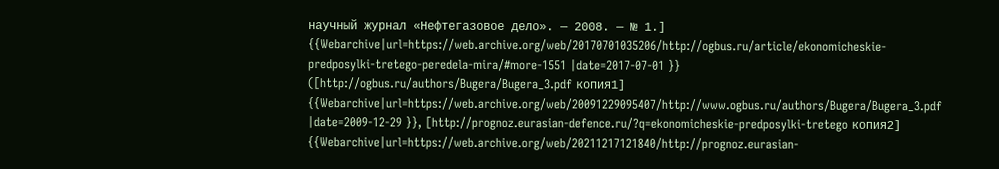научный журнал «Нефтегазовое дело». — 2008. — № 1.] {{Webarchive|url=https://web.archive.org/web/20170701035206/http://ogbus.ru/article/ekonomicheskie-predposylki-tretego-peredela-mira/#more-1551 |date=2017-07-01 }} ([http://ogbus.ru/authors/Bugera/Bugera_3.pdf копия1] {{Webarchive|url=https://web.archive.org/web/20091229095407/http://www.ogbus.ru/authors/Bugera/Bugera_3.pdf |date=2009-12-29 }}, [http://prognoz.eurasian-defence.ru/?q=ekonomicheskie-predposylki-tretego копия2] {{Webarchive|url=https://web.archive.org/web/20211217121840/http://prognoz.eurasian-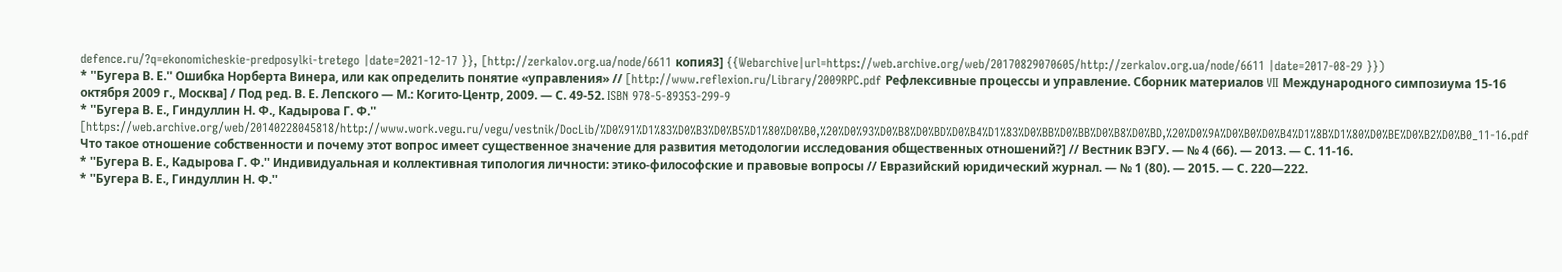defence.ru/?q=ekonomicheskie-predposylki-tretego |date=2021-12-17 }}, [http://zerkalov.org.ua/node/6611 копия3] {{Webarchive|url=https://web.archive.org/web/20170829070605/http://zerkalov.org.ua/node/6611 |date=2017-08-29 }})
* ''Бугера В. Е.'' Ошибка Норберта Винера, или как определить понятие «управления» // [http://www.reflexion.ru/Library/2009RPC.pdf Рефлексивные процессы и управление. Сборник материалов VII Международного симпозиума 15-16 октября 2009 г., Москва] / Под ред. В. Е. Лепского — М.: Когито-Центр, 2009. — С. 49-52. ISBN 978-5-89353-299-9
* ''Бугера В. Е., Гиндуллин Н. Ф., Кадырова Г. Ф.'' [https://web.archive.org/web/20140228045818/http://www.work.vegu.ru/vegu/vestnik/DocLib/%D0%91%D1%83%D0%B3%D0%B5%D1%80%D0%B0,%20%D0%93%D0%B8%D0%BD%D0%B4%D1%83%D0%BB%D0%BB%D0%B8%D0%BD,%20%D0%9A%D0%B0%D0%B4%D1%8B%D1%80%D0%BE%D0%B2%D0%B0_11-16.pdf Что такое отношение собственности и почему этот вопрос имеет существенное значение для развития методологии исследования общественных отношений?] // Вестник ВЭГУ. — № 4 (66). — 2013. — С. 11-16.
* ''Бугера В. Е., Кадырова Г. Ф.'' Индивидуальная и коллективная типология личности: этико-философские и правовые вопросы // Евразийский юридический журнал. — № 1 (80). — 2015. — С. 220—222.
* ''Бугера В. Е., Гиндуллин Н. Ф.''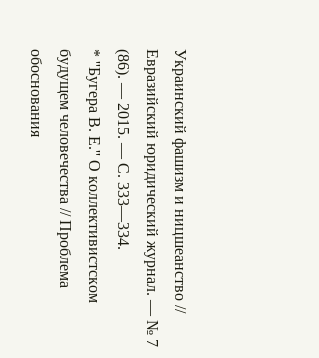Украинский фашизм и ницшеанство // Евразийский юридический журнал. — № 7 (86). — 2015. — С. 333—334.
* ''Бугера В. Е.'' О коллективистском будущем человечества // Проблема обоснования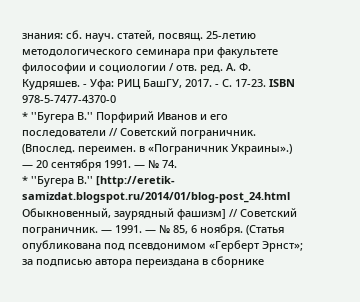знания: сб. науч. статей, посвящ. 25-летию методологического семинара при факультете философии и социологии / отв. ред. А. Ф. Кудряшев. - Уфа: РИЦ БашГУ, 2017. - С. 17-23. ISBN 978-5-7477-4370-0
* ''Бугера В.'' Порфирий Иванов и его последователи // Советский пограничник. (Впослед. переимен. в «Пограничник Украины».) — 20 сентября 1991. — № 74.
* ''Бугера В.'' [http://eretik-samizdat.blogspot.ru/2014/01/blog-post_24.html Обыкновенный, заурядный фашизм] // Советский пограничник. — 1991. — № 85, 6 ноября. (Статья опубликована под псевдонимом «Герберт Эрнст»; за подписью автора переиздана в сборнике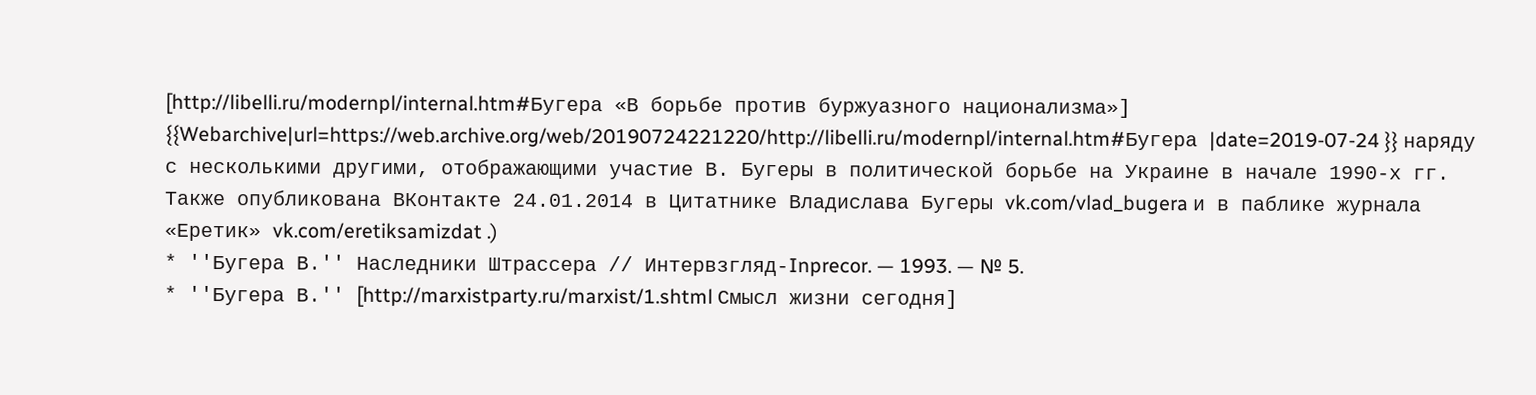[http://libelli.ru/modernpl/internal.htm#Бугера «В борьбе против буржуазного национализма»] {{Webarchive|url=https://web.archive.org/web/20190724221220/http://libelli.ru/modernpl/internal.htm#Бугера |date=2019-07-24 }} наряду с несколькими другими, отображающими участие В. Бугеры в политической борьбе на Украине в начале 1990-х гг. Также опубликована ВКонтакте 24.01.2014 в Цитатнике Владислава Бугеры vk.com/vlad_bugera и в паблике журнала «Еретик» vk.com/eretiksamizdat .)
* ''Бугера В.'' Наследники Штрассера // Интервзгляд-Inprecor. — 1993. — № 5.
* ''Бугера В.'' [http://marxistparty.ru/marxist/1.shtml Смысл жизни сегодня]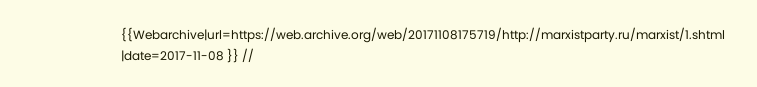{{Webarchive|url=https://web.archive.org/web/20171108175719/http://marxistparty.ru/marxist/1.shtml |date=2017-11-08 }} //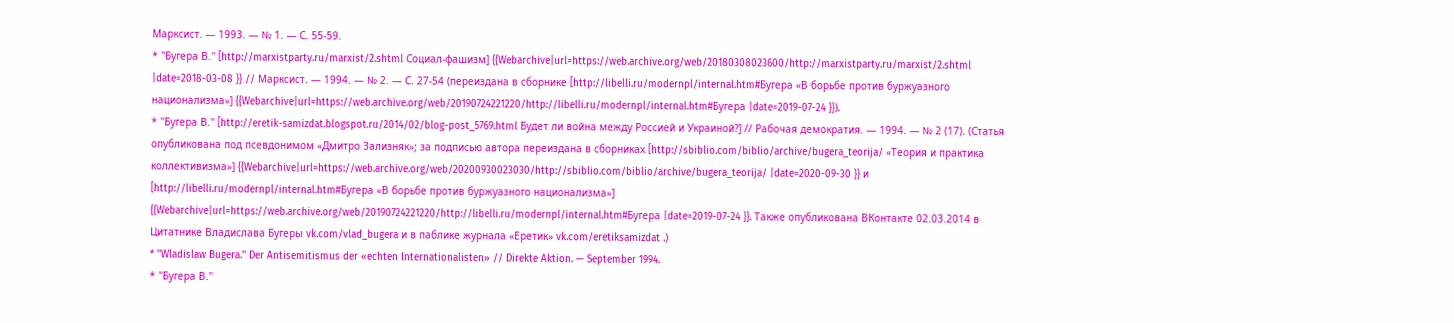Марксист. — 1993. — № 1. — С. 55-59.
* ''Бугера В.'' [http://marxistparty.ru/marxist/2.shtml Социал-фашизм] {{Webarchive|url=https://web.archive.org/web/20180308023600/http://marxistparty.ru/marxist/2.shtml |date=2018-03-08 }} // Марксист. — 1994. — № 2. — С. 27-54 (переиздана в сборнике [http://libelli.ru/modernpl/internal.htm#Бугера «В борьбе против буржуазного национализма»] {{Webarchive|url=https://web.archive.org/web/20190724221220/http://libelli.ru/modernpl/internal.htm#Бугера |date=2019-07-24 }}).
* ''Бугера В.'' [http://eretik-samizdat.blogspot.ru/2014/02/blog-post_5769.html Будет ли война между Россией и Украиной?] // Рабочая демократия. — 1994. — № 2 (17). (Статья опубликована под псевдонимом «Дмитро Зализняк»; за подписью автора переиздана в сборниках [http://sbiblio.com/biblio/archive/bugera_teorija/ «Теория и практика коллективизма»] {{Webarchive|url=https://web.archive.org/web/20200930023030/http://sbiblio.com/biblio/archive/bugera_teorija/ |date=2020-09-30 }} и [http://libelli.ru/modernpl/internal.htm#Бугера «В борьбе против буржуазного национализма»] {{Webarchive|url=https://web.archive.org/web/20190724221220/http://libelli.ru/modernpl/internal.htm#Бугера |date=2019-07-24 }}. Также опубликована ВКонтакте 02.03.2014 в Цитатнике Владислава Бугеры vk.com/vlad_bugera и в паблике журнала «Еретик» vk.com/eretiksamizdat .)
* ''Wladislaw Bugera.'' Der Antisemitismus der «echten Internationalisten» // Direkte Aktion. — September 1994.
* ''Бугера В.''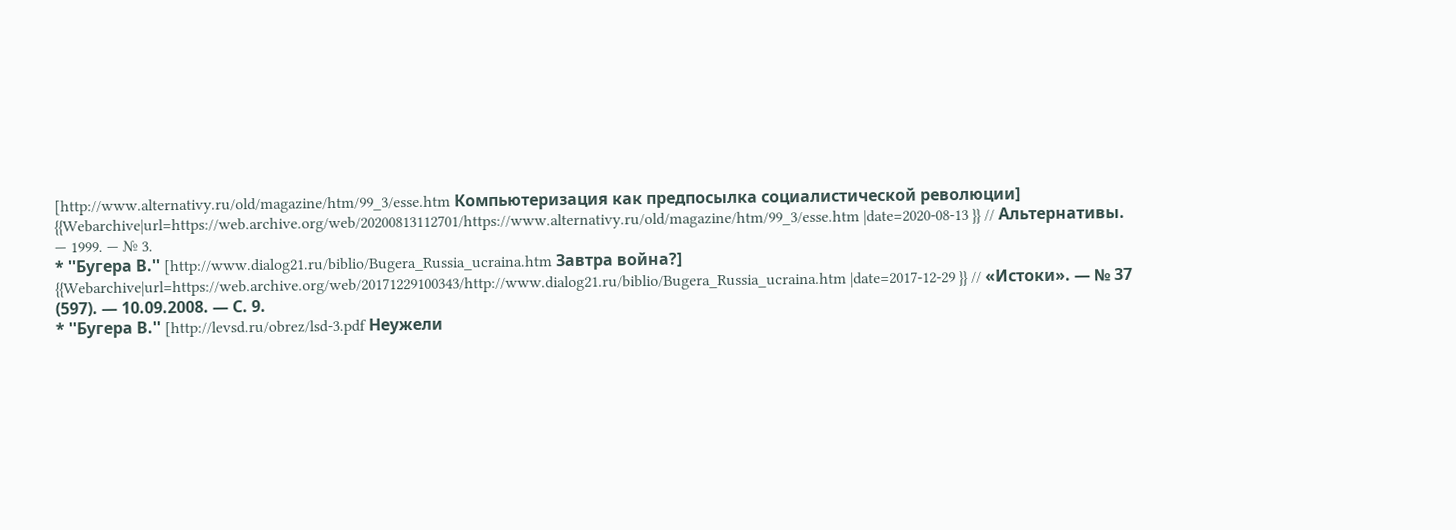[http://www.alternativy.ru/old/magazine/htm/99_3/esse.htm Компьютеризация как предпосылка социалистической революции] {{Webarchive|url=https://web.archive.org/web/20200813112701/https://www.alternativy.ru/old/magazine/htm/99_3/esse.htm |date=2020-08-13 }} // Альтернативы. — 1999. — № 3.
* ''Бугера В.'' [http://www.dialog21.ru/biblio/Bugera_Russia_ucraina.htm Завтра война?] {{Webarchive|url=https://web.archive.org/web/20171229100343/http://www.dialog21.ru/biblio/Bugera_Russia_ucraina.htm |date=2017-12-29 }} // «Истоки». — № 37 (597). — 10.09.2008. — С. 9.
* ''Бугера В.'' [http://levsd.ru/obrez/lsd-3.pdf Неужели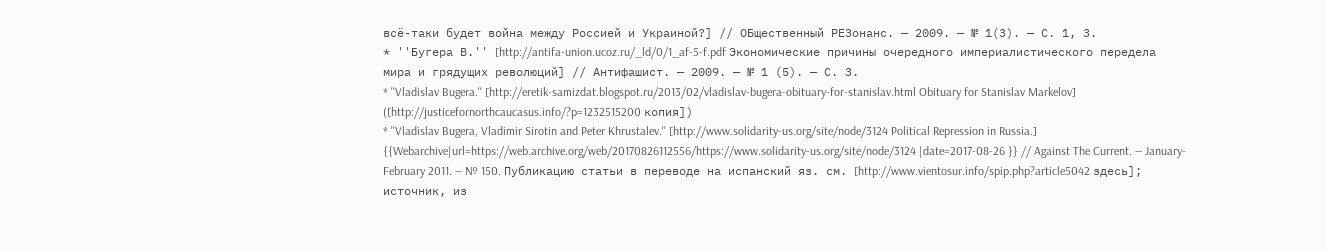всё-таки будет война между Россией и Украиной?] // ОБщественный РЕЗонанс. — 2009. — № 1(3). — С. 1, 3.
* ''Бугера В.'' [http://antifa-union.ucoz.ru/_ld/0/1_af-5-f.pdf Экономические причины очередного империалистического передела мира и грядущих революций] // Антифашист. — 2009. — № 1 (5). — С. 3.
* ''Vladislav Bugera.'' [http://eretik-samizdat.blogspot.ru/2013/02/vladislav-bugera-obituary-for-stanislav.html Obituary for Stanislav Markelov] ([http://justicefornorthcaucasus.info/?p=1232515200 копия])
* ''Vladislav Bugera, Vladimir Sirotin and Peter Khrustalev.'' [http://www.solidarity-us.org/site/node/3124 Political Repression in Russia.] {{Webarchive|url=https://web.archive.org/web/20170826112556/https://www.solidarity-us.org/site/node/3124 |date=2017-08-26 }} // Against The Current. — January-February 2011. — № 150. Публикацию статьи в переводе на испанский яз. см. [http://www.vientosur.info/spip.php?article5042 здесь]; источник, из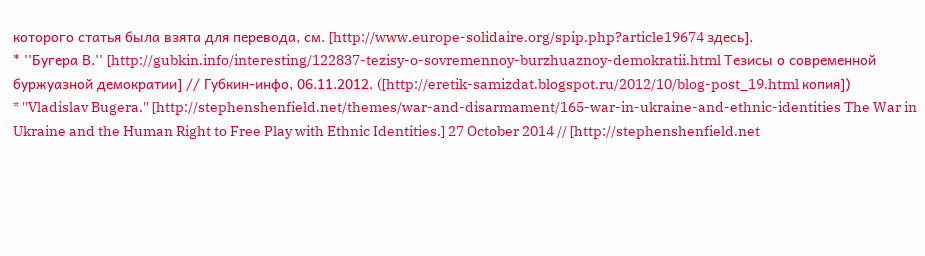которого статья была взята для перевода, см. [http://www.europe-solidaire.org/spip.php?article19674 здесь].
* ''Бугера В.'' [http://gubkin.info/interesting/122837-tezisy-o-sovremennoy-burzhuaznoy-demokratii.html Тезисы о современной буржуазной демократии] // Губкин-инфо, 06.11.2012. ([http://eretik-samizdat.blogspot.ru/2012/10/blog-post_19.html копия])
* ''Vladislav Bugera.'' [http://stephenshenfield.net/themes/war-and-disarmament/165-war-in-ukraine-and-ethnic-identities The War in Ukraine and the Human Right to Free Play with Ethnic Identities.] 27 October 2014 // [http://stephenshenfield.net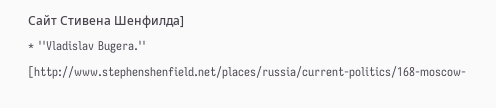Сайт Стивена Шенфилда]
* ''Vladislav Bugera.'' [http://www.stephenshenfield.net/places/russia/current-politics/168-moscow-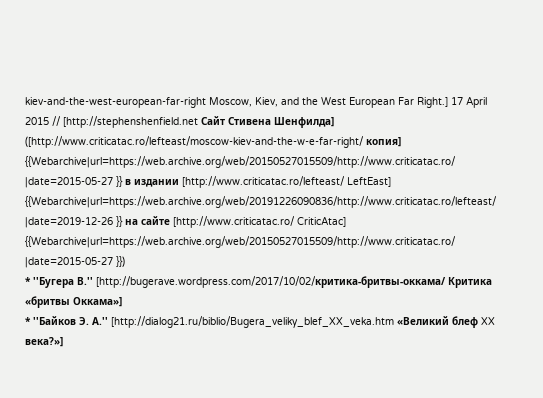kiev-and-the-west-european-far-right Moscow, Kiev, and the West European Far Right.] 17 April 2015 // [http://stephenshenfield.net Сайт Стивена Шенфилда] ([http://www.criticatac.ro/lefteast/moscow-kiev-and-the-w-e-far-right/ копия] {{Webarchive|url=https://web.archive.org/web/20150527015509/http://www.criticatac.ro/ |date=2015-05-27 }} в издании [http://www.criticatac.ro/lefteast/ LeftEast] {{Webarchive|url=https://web.archive.org/web/20191226090836/http://www.criticatac.ro/lefteast/ |date=2019-12-26 }} на сайте [http://www.criticatac.ro/ CriticAtac] {{Webarchive|url=https://web.archive.org/web/20150527015509/http://www.criticatac.ro/ |date=2015-05-27 }})
* ''Бугера В.'' [http://bugerave.wordpress.com/2017/10/02/критика-бритвы-оккама/ Критика «бритвы Оккама»]
* ''Байков Э. А.'' [http://dialog21.ru/biblio/Bugera_veliky_blef_XX_veka.htm «Великий блеф XX века?»]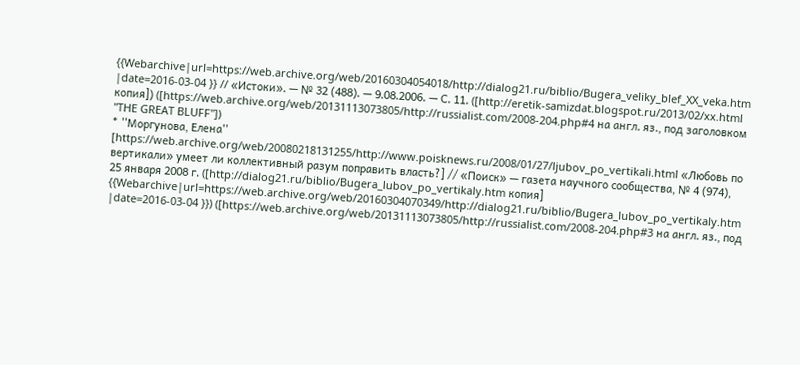{{Webarchive|url=https://web.archive.org/web/20160304054018/http://dialog21.ru/biblio/Bugera_veliky_blef_XX_veka.htm |date=2016-03-04 }} // «Истоки». — № 32 (488). — 9.08.2006. — С. 11. ([http://eretik-samizdat.blogspot.ru/2013/02/xx.html копия]) ([https://web.archive.org/web/20131113073805/http://russialist.com/2008-204.php#4 на англ. яз., под заголовком ''THE GREAT BLUFF''])
* ''Моргунова, Елена'' [https://web.archive.org/web/20080218131255/http://www.poisknews.ru/2008/01/27/ljubov_po_vertikali.html «Любовь по вертикали» умеет ли коллективный разум поправить власть?] // «Поиск» — газета научного сообщества, № 4 (974), 25 января 2008 г. ([http://dialog21.ru/biblio/Bugera_lubov_po_vertikaly.htm копия] {{Webarchive|url=https://web.archive.org/web/20160304070349/http://dialog21.ru/biblio/Bugera_lubov_po_vertikaly.htm |date=2016-03-04 }}) ([https://web.archive.org/web/20131113073805/http://russialist.com/2008-204.php#3 на англ. яз., под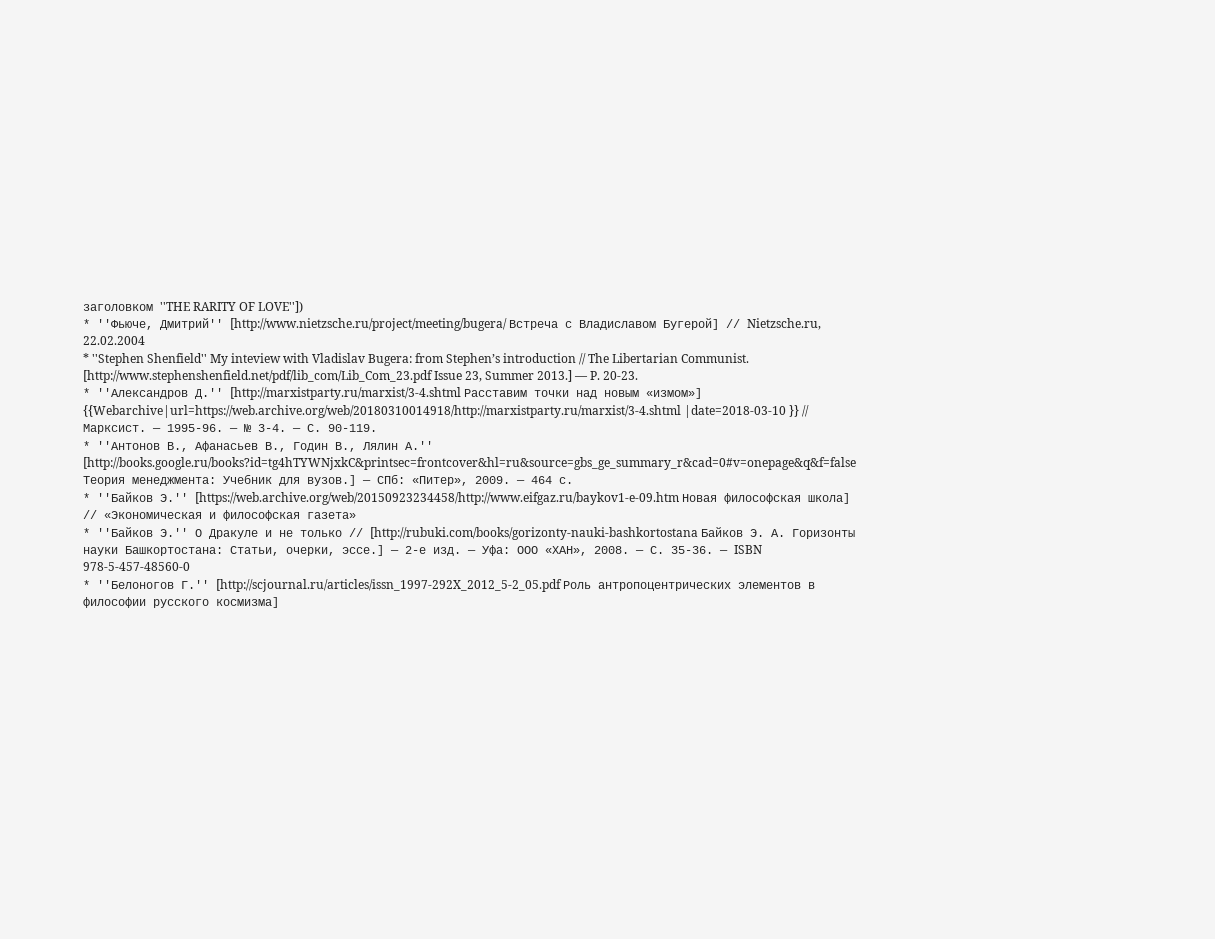заголовком ''THE RARITY OF LOVE''])
* ''Фьюче, Дмитрий'' [http://www.nietzsche.ru/project/meeting/bugera/ Встреча с Владиславом Бугерой] // Nietzsche.ru, 22.02.2004
* ''Stephen Shenfield'' My inteview with Vladislav Bugera: from Stephen’s introduction // The Libertarian Communist. [http://www.stephenshenfield.net/pdf/lib_com/Lib_Com_23.pdf Issue 23, Summer 2013.] — P. 20-23.
* ''Александров Д.'' [http://marxistparty.ru/marxist/3-4.shtml Расставим точки над новым «измом»] {{Webarchive|url=https://web.archive.org/web/20180310014918/http://marxistparty.ru/marxist/3-4.shtml |date=2018-03-10 }} // Марксист. — 1995-96. — № 3-4. — С. 90-119.
* ''Антонов В., Афанасьев В., Годин В., Лялин А.'' [http://books.google.ru/books?id=tg4hTYWNjxkC&printsec=frontcover&hl=ru&source=gbs_ge_summary_r&cad=0#v=onepage&q&f=false Теория менеджмента: Учебник для вузов.] — СПб: «Питер», 2009. — 464 с.
* ''Байков Э.'' [https://web.archive.org/web/20150923234458/http://www.eifgaz.ru/baykov1-e-09.htm Новая философская школа] // «Экономическая и философская газета»
* ''Байков Э.'' О Дракуле и не только // [http://rubuki.com/books/gorizonty-nauki-bashkortostana Байков Э. А. Горизонты науки Башкортостана: Статьи, очерки, эссе.] — 2-е изд. — Уфа: ООО «ХАН», 2008. — С. 35-36. — ISBN 978-5-457-48560-0
* ''Белоногов Г.'' [http://scjournal.ru/articles/issn_1997-292X_2012_5-2_05.pdf Роль антропоцентрических элементов в философии русского космизма]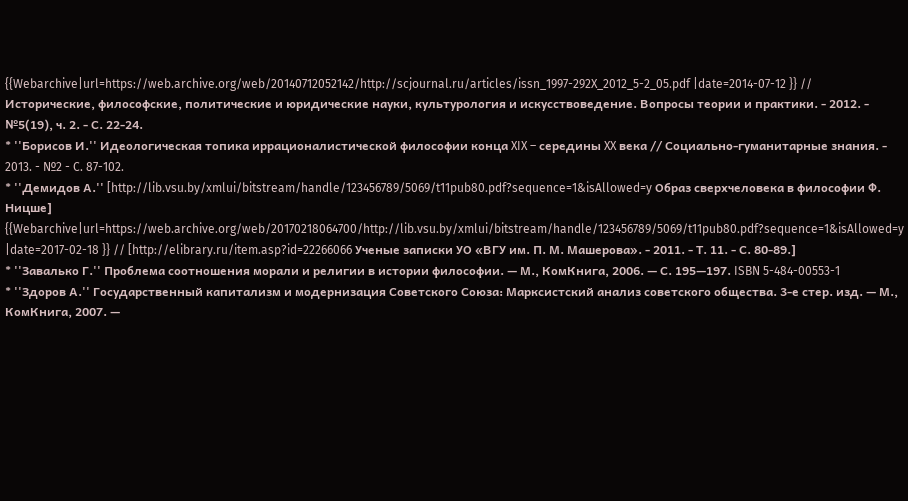{{Webarchive|url=https://web.archive.org/web/20140712052142/http://scjournal.ru/articles/issn_1997-292X_2012_5-2_05.pdf |date=2014-07-12 }} // Исторические, философские, политические и юридические науки, культурология и искусствоведение. Вопросы теории и практики. - 2012. - №5(19), ч. 2. - С. 22-24.
* ''Борисов И.'' Идеологическая топика иррационалистической философии конца XIX – середины XX века // Социально-гуманитарные знания. - 2013. - №2 - C. 87-102.
* ''Демидов А.'' [http://lib.vsu.by/xmlui/bitstream/handle/123456789/5069/t11pub80.pdf?sequence=1&isAllowed=y Образ сверхчеловека в философии Ф. Ницше] {{Webarchive|url=https://web.archive.org/web/20170218064700/http://lib.vsu.by/xmlui/bitstream/handle/123456789/5069/t11pub80.pdf?sequence=1&isAllowed=y |date=2017-02-18 }} // [http://elibrary.ru/item.asp?id=22266066 Ученые записки УО «ВГУ им. П. М. Машерова». - 2011. - Т. 11. - С. 80-89.]
* ''Завалько Г.'' Проблема соотношения морали и религии в истории философии. — М., КомКнига, 2006. — С. 195—197. ISBN 5-484-00553-1
* ''Здоров А.'' Государственный капитализм и модернизация Советского Союза: Марксистский анализ советского общества. 3-е стер. изд. — М., КомКнига, 2007. —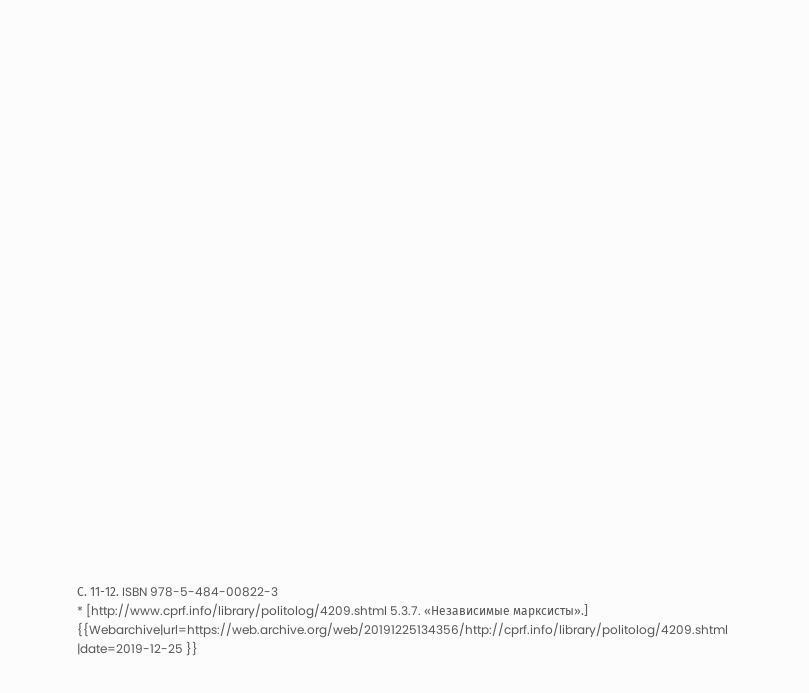С. 11-12. ISBN 978-5-484-00822-3
* [http://www.cprf.info/library/politolog/4209.shtml 5.3.7. «Независимые марксисты».] {{Webarchive|url=https://web.archive.org/web/20191225134356/http://cprf.info/library/politolog/4209.shtml |date=2019-12-25 }}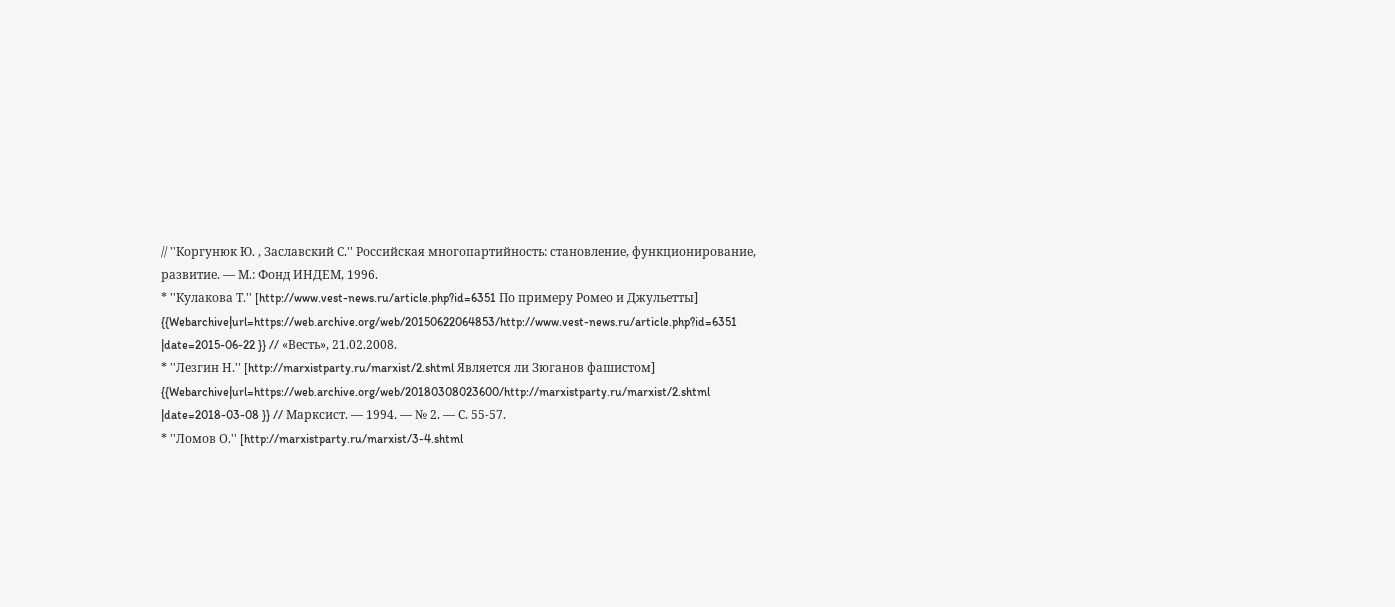// ''Коргунюк Ю. , Заславский С.'' Российская многопартийность: становление, функционирование, развитие. — М.: Фонд ИНДЕМ, 1996.
* ''Кулакова Т.'' [http://www.vest-news.ru/article.php?id=6351 По примеру Ромео и Джульетты] {{Webarchive|url=https://web.archive.org/web/20150622064853/http://www.vest-news.ru/article.php?id=6351 |date=2015-06-22 }} // «Весть», 21.02.2008.
* ''Лезгин Н.'' [http://marxistparty.ru/marxist/2.shtml Является ли Зюганов фашистом] {{Webarchive|url=https://web.archive.org/web/20180308023600/http://marxistparty.ru/marxist/2.shtml |date=2018-03-08 }} // Марксист. — 1994. — № 2. — С. 55-57.
* ''Ломов О.'' [http://marxistparty.ru/marxist/3-4.shtml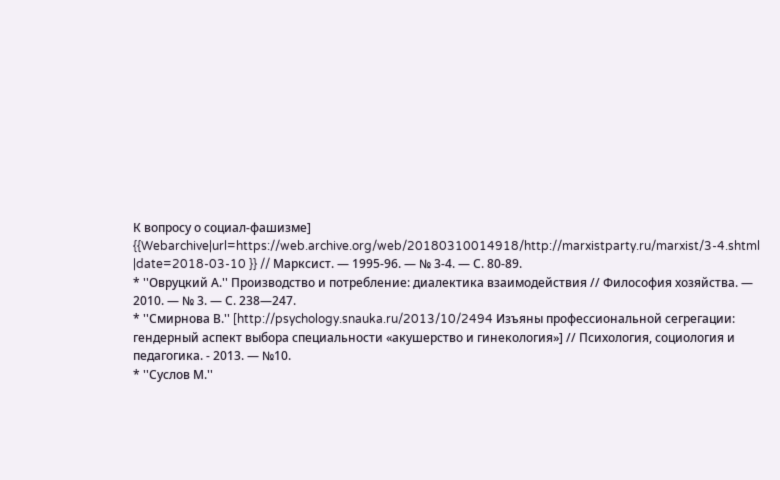К вопросу о социал-фашизме] {{Webarchive|url=https://web.archive.org/web/20180310014918/http://marxistparty.ru/marxist/3-4.shtml |date=2018-03-10 }} // Марксист. — 1995-96. — № 3-4. — С. 80-89.
* ''Овруцкий А.'' Производство и потребление: диалектика взаимодействия // Философия хозяйства. — 2010. — № 3. — С. 238—247.
* ''Смирнова В.'' [http://psychology.snauka.ru/2013/10/2494 Изъяны профессиональной сегрегации: гендерный аспект выбора специальности «акушерство и гинекология»] // Психология, социология и педагогика. - 2013. — №10.
* ''Суслов М.''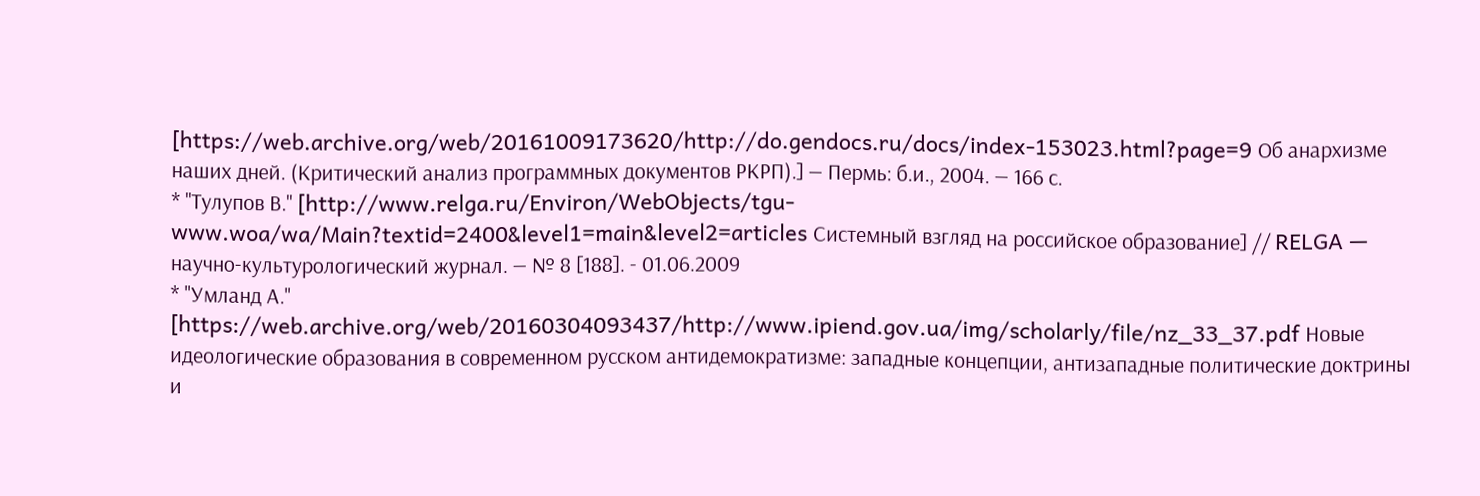[https://web.archive.org/web/20161009173620/http://do.gendocs.ru/docs/index-153023.html?page=9 Об анархизме наших дней. (Критический анализ программных документов РКРП).] — Пермь: б.и., 2004. — 166 с.
* ''Тулупов В.'' [http://www.relga.ru/Environ/WebObjects/tgu-www.woa/wa/Main?textid=2400&level1=main&level2=articles Системный взгляд на российское образование] // RELGA — научно-культурологический журнал. — № 8 [188]. - 01.06.2009
* ''Умланд А.'' [https://web.archive.org/web/20160304093437/http://www.ipiend.gov.ua/img/scholarly/file/nz_33_37.pdf Новые идеологические образования в современном русском антидемократизме: западные концепции, антизападные политические доктрины и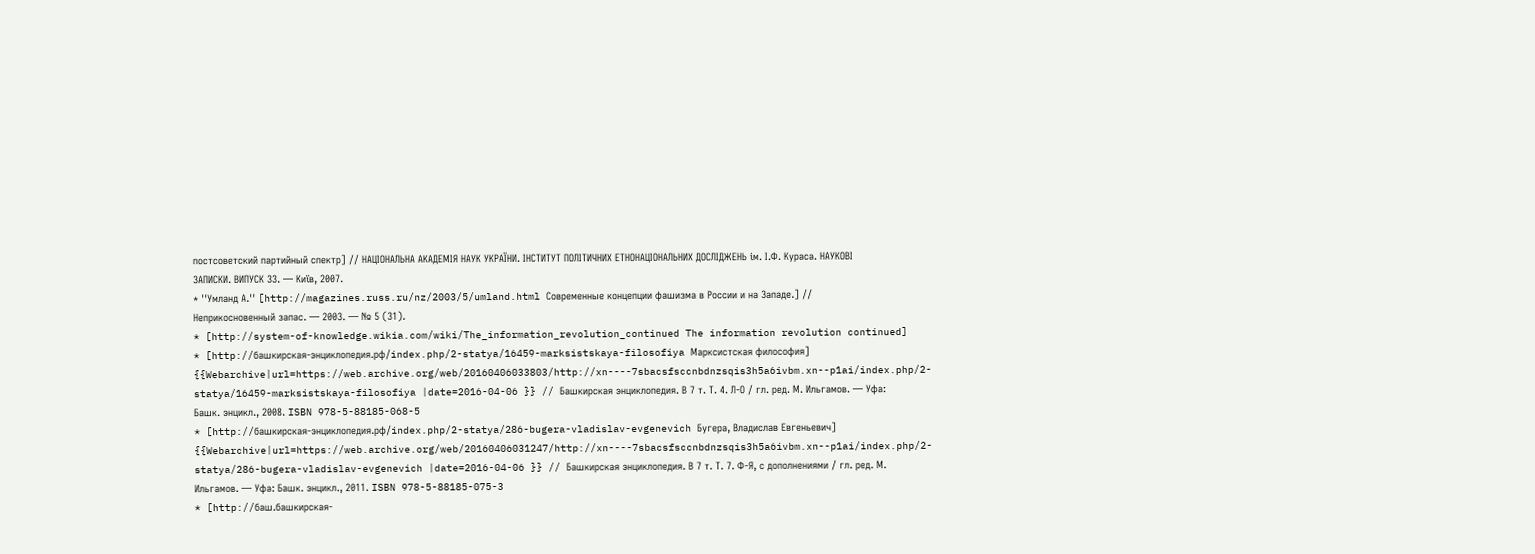постсоветский партийный спектр] // НАЦІОНАЛЬНА АКАДЕМІЯ НАУК УКРАÏНИ. ІНСТИТУТ ПОЛІТИЧНИХ ЕТНОНАЦІОНАЛЬНИХ ДОСЛІДЖЕНЬ ім. І.Ф. Кураса. НАУКОВІ ЗАПИСКИ. ВИПУСК 33. — Київ, 2007.
* ''Умланд А.'' [http://magazines.russ.ru/nz/2003/5/umland.html Современные концепции фашизма в России и на Западе.] // Неприкосновенный запас. — 2003. — № 5 (31).
* [http://system-of-knowledge.wikia.com/wiki/The_information_revolution_continued The information revolution continued]
* [http://башкирская-энциклопедия.рф/index.php/2-statya/16459-marksistskaya-filosofiya Марксистская философия] {{Webarchive|url=https://web.archive.org/web/20160406033803/http://xn----7sbacsfsccnbdnzsqis3h5a6ivbm.xn--p1ai/index.php/2-statya/16459-marksistskaya-filosofiya |date=2016-04-06 }} // Башкирская энциклопедия. В 7 т. Т. 4. Л-О / гл. ред. М. Ильгамов. — Уфа: Башк. энцикл., 2008. ISBN 978-5-88185-068-5
* [http://башкирская-энциклопедия.рф/index.php/2-statya/286-bugera-vladislav-evgenevich Бугера, Владислав Евгеньевич] {{Webarchive|url=https://web.archive.org/web/20160406031247/http://xn----7sbacsfsccnbdnzsqis3h5a6ivbm.xn--p1ai/index.php/2-statya/286-bugera-vladislav-evgenevich |date=2016-04-06 }} // Башкирская энциклопедия. В 7 т. Т. 7. Ф-Я, с дополнениями / гл. ред. М. Ильгамов. — Уфа: Башк. энцикл., 2011. ISBN 978-5-88185-075-3
* [http://баш.башкирская-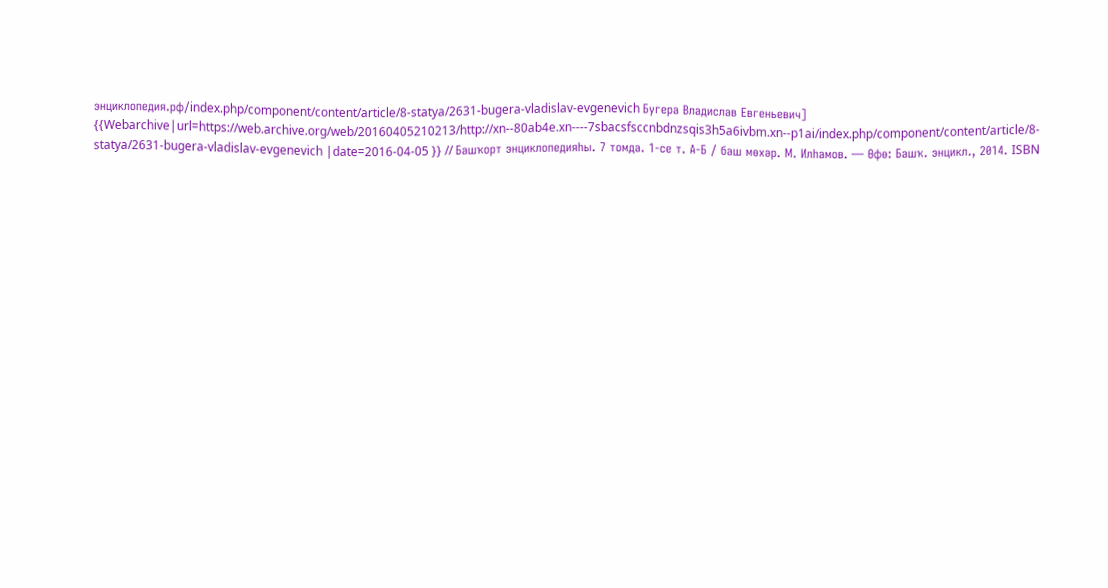энциклопедия.рф/index.php/component/content/article/8-statya/2631-bugera-vladislav-evgenevich Бугера Владислав Евгеньевич] {{Webarchive|url=https://web.archive.org/web/20160405210213/http://xn--80ab4e.xn----7sbacsfsccnbdnzsqis3h5a6ivbm.xn--p1ai/index.php/component/content/article/8-statya/2631-bugera-vladislav-evgenevich |date=2016-04-05 }} // Башҡорт энциклопедияһы. 7 томда. 1-се т. А-Б / баш мөхәр. М. Илһамов. — Өфө: Башҡ. энцикл., 2014. ISBN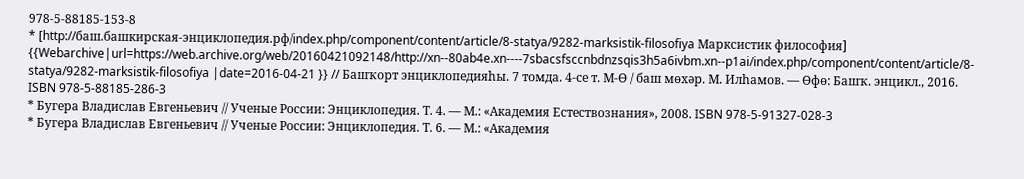978-5-88185-153-8
* [http://баш.башкирская-энциклопедия.рф/index.php/component/content/article/8-statya/9282-marksistik-filosofiya Марксистик философия] {{Webarchive|url=https://web.archive.org/web/20160421092148/http://xn--80ab4e.xn----7sbacsfsccnbdnzsqis3h5a6ivbm.xn--p1ai/index.php/component/content/article/8-statya/9282-marksistik-filosofiya |date=2016-04-21 }} // Башҡорт энциклопедияһы. 7 томда. 4-се т. М-Ө / баш мөхәр. М. Илһамов. — Өфө: Башҡ. энцикл., 2016. ISBN 978-5-88185-286-3
* Бугера Владислав Евгеньевич // Ученые России: Энциклопедия. Т. 4. — М.: «Академия Естествознания», 2008. ISBN 978-5-91327-028-3
* Бугера Владислав Евгеньевич // Ученые России: Энциклопедия. Т. 6. — М.: «Академия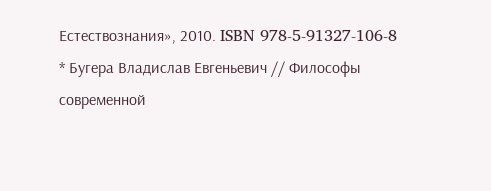Естествознания», 2010. ISBN 978-5-91327-106-8
* Бугера Владислав Евгеньевич // Философы современной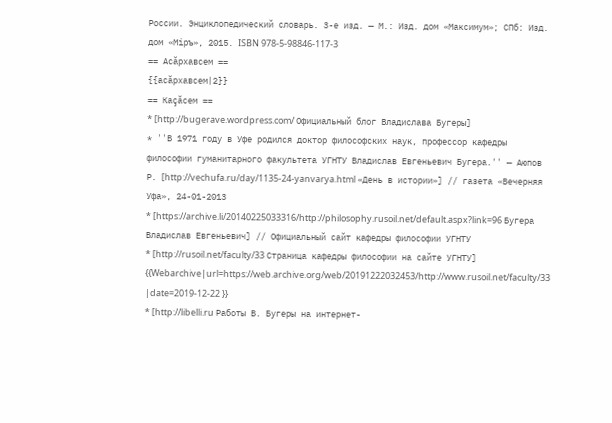России. Энциклопедический словарь. 3-е изд. — М.: Изд. дом «Максимум»; СПб: Изд. дом «Мiръ», 2015. ISBN 978-5-98846-117-3
== Асăрхавсем ==
{{асăрхавсем|2}}
== Каçăсем ==
* [http://bugerave.wordpress.com/ Официальный блог Владислава Бугеры]
* ''В 1971 году в Уфе родился доктор философских наук, профессор кафедры философии гуманитарного факультета УГНТУ Владислав Евгеньевич Бугера.'' — Аюпов Р. [http://vechufa.ru/day/1135-24-yanvarya.html «День в истории»] // газета «Вечерняя Уфа», 24-01-2013
* [https://archive.li/20140225033316/http://philosophy.rusoil.net/default.aspx?link=96 Бугера Владислав Евгеньевич] // Официальный сайт кафедры философии УГНТУ
* [http://rusoil.net/faculty/33 Страница кафедры философии на сайте УГНТУ] {{Webarchive|url=https://web.archive.org/web/20191222032453/http://www.rusoil.net/faculty/33 |date=2019-12-22 }}
* [http://libelli.ru Работы В. Бугеры на интернет-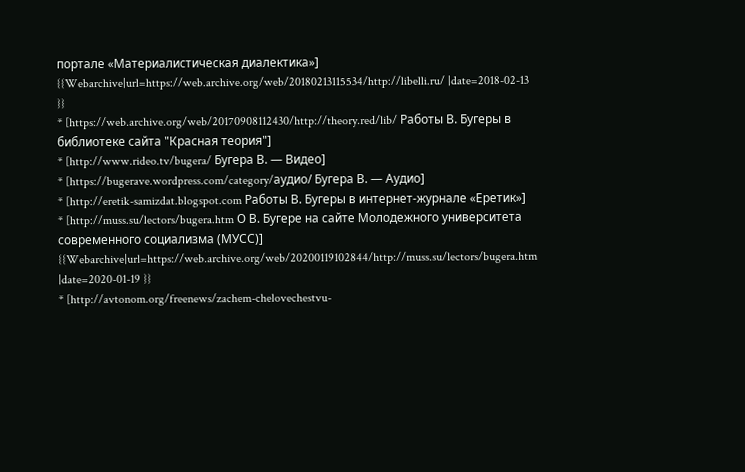портале «Материалистическая диалектика»] {{Webarchive|url=https://web.archive.org/web/20180213115534/http://libelli.ru/ |date=2018-02-13 }}
* [https://web.archive.org/web/20170908112430/http://theory.red/lib/ Работы В. Бугеры в библиотеке сайта "Красная теория"]
* [http://www.rideo.tv/bugera/ Бугера В. — Видео]
* [https://bugerave.wordpress.com/category/аудио/ Бугера В. — Аудио]
* [http://eretik-samizdat.blogspot.com Работы В. Бугеры в интернет-журнале «Еретик»]
* [http://muss.su/lectors/bugera.htm О В. Бугере на сайте Молодежного университета современного социализма (МУСС)] {{Webarchive|url=https://web.archive.org/web/20200119102844/http://muss.su/lectors/bugera.htm |date=2020-01-19 }}
* [http://avtonom.org/freenews/zachem-chelovechestvu-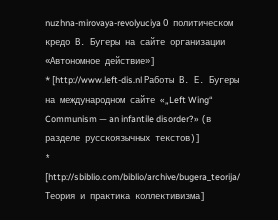nuzhna-mirovaya-revolyuciya О политическом кредо В. Бугеры на сайте организации «Автономное действие»]
* [http://www.left-dis.nl Работы В. Е. Бугеры на международном сайте «„Left Wing“ Communism — an infantile disorder?» (в разделе русскоязычных текстов)]
* [http://sbiblio.com/biblio/archive/bugera_teorija/ Теория и практика коллективизма]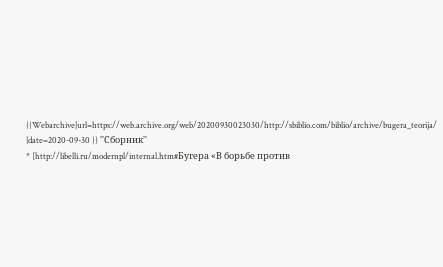{{Webarchive|url=https://web.archive.org/web/20200930023030/http://sbiblio.com/biblio/archive/bugera_teorija/ |date=2020-09-30 }} ''Сборник''
* [http://libelli.ru/modernpl/internal.htm#Бугера «В борьбе против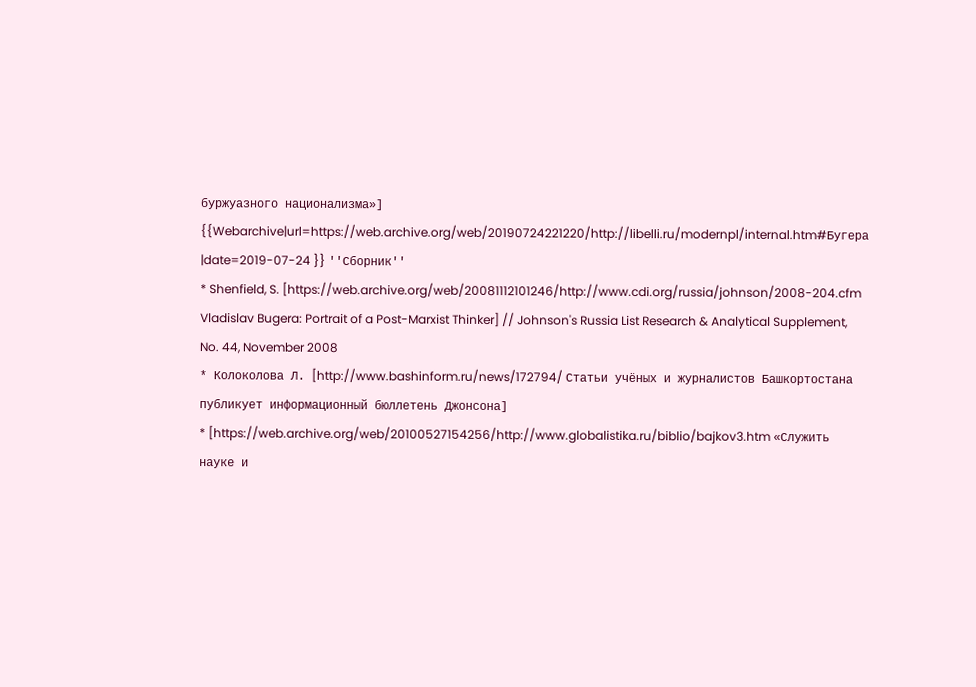буржуазного национализма»] {{Webarchive|url=https://web.archive.org/web/20190724221220/http://libelli.ru/modernpl/internal.htm#Бугера |date=2019-07-24 }} ''Сборник''
* Shenfield, S. [https://web.archive.org/web/20081112101246/http://www.cdi.org/russia/johnson/2008-204.cfm Vladislav Bugera: Portrait of a Post-Marxist Thinker] // Johnson's Russia List Research & Analytical Supplement, No. 44, November 2008
* Колоколова Л. [http://www.bashinform.ru/news/172794/ Статьи учёных и журналистов Башкортостана публикует информационный бюллетень Джонсона]
* [https://web.archive.org/web/20100527154256/http://www.globalistika.ru/biblio/bajkov3.htm «Служить науке и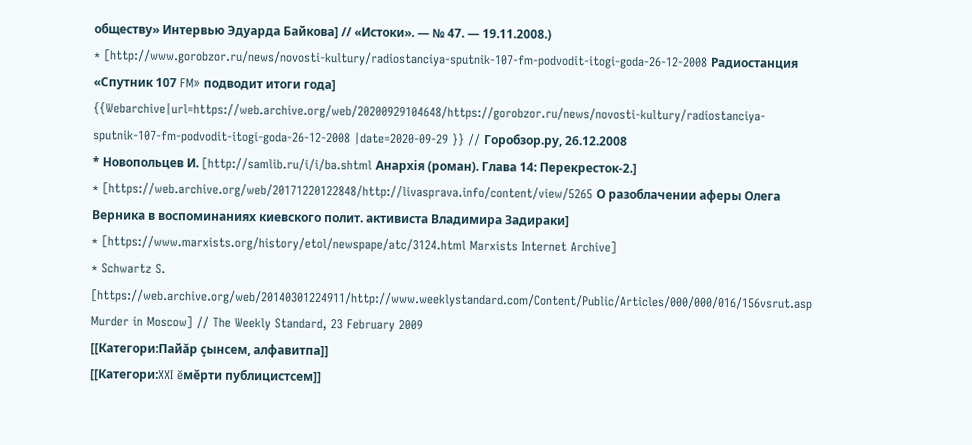обществу» Интервью Эдуарда Байкова] // «Истоки». — № 47. — 19.11.2008.)
* [http://www.gorobzor.ru/news/novosti-kultury/radiostanciya-sputnik-107-fm-podvodit-itogi-goda-26-12-2008 Радиостанция «Спутник 107 FM» подводит итоги года] {{Webarchive|url=https://web.archive.org/web/20200929104648/https://gorobzor.ru/news/novosti-kultury/radiostanciya-sputnik-107-fm-podvodit-itogi-goda-26-12-2008 |date=2020-09-29 }} // Горобзор.ру, 26.12.2008
* Новопольцев И. [http://samlib.ru/i/i/ba.shtml Анархiя (роман). Глава 14: Перекресток-2.]
* [https://web.archive.org/web/20171220122848/http://livasprava.info/content/view/5265 О разоблачении аферы Олега Верника в воспоминаниях киевского полит. активиста Владимира Задираки]
* [https://www.marxists.org/history/etol/newspape/atc/3124.html Marxists Internet Archive]
* Schwartz S. [https://web.archive.org/web/20140301224911/http://www.weeklystandard.com/Content/Public/Articles/000/000/016/156vsrut.asp Murder in Moscow] // The Weekly Standard, 23 February 2009
[[Категори:Пайăр çынсем, алфавитпа]]
[[Категори:XXI ĕмĕрти публицистсем]]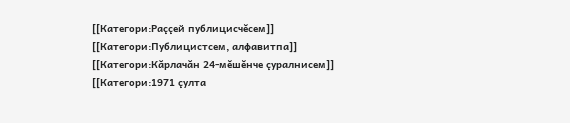[[Категори:Раççей публицисчĕсем]]
[[Категори:Публицистсем, алфавитпа]]
[[Категори:Кăрлачăн 24-мĕшĕнче çуралнисем]]
[[Категори:1971 çулта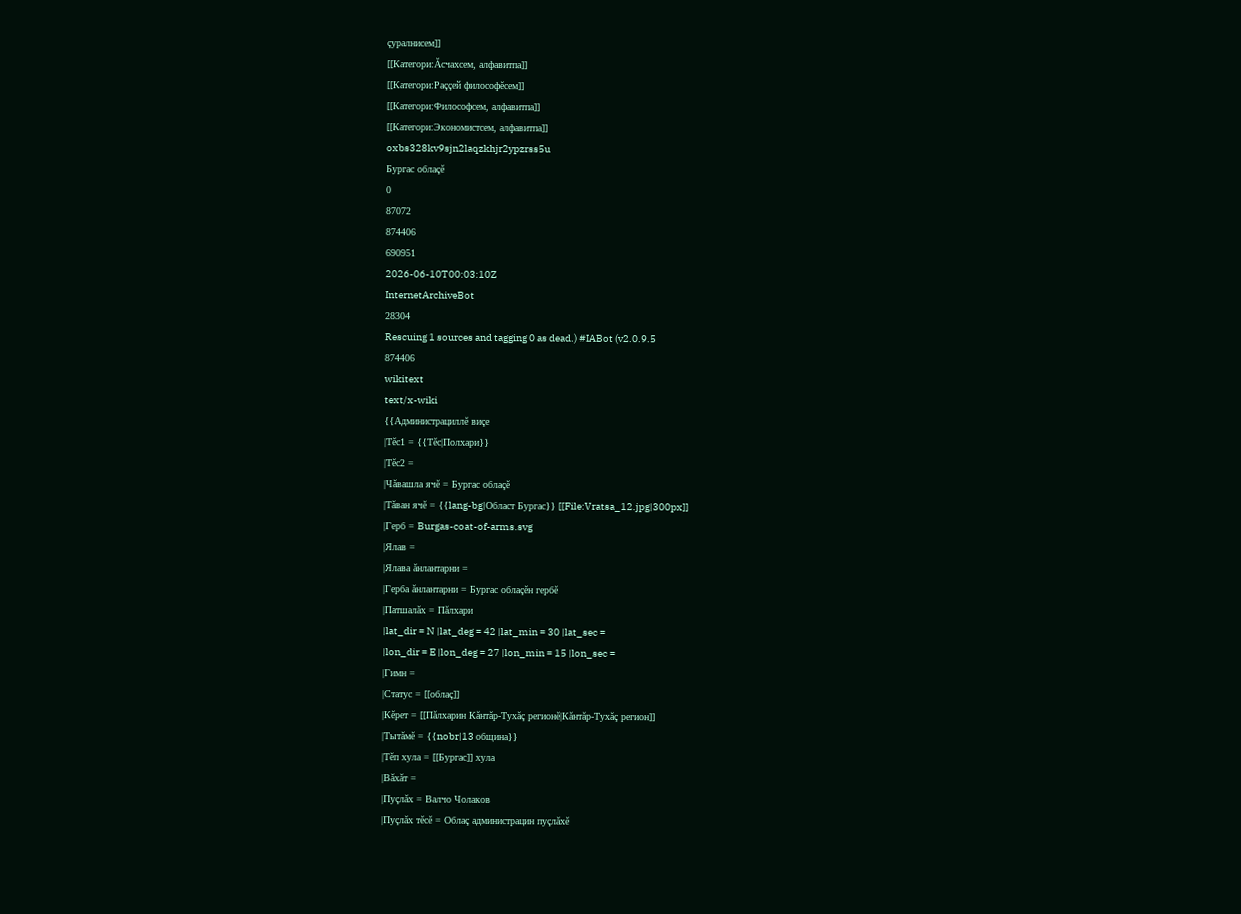çуралнисем]]
[[Категори:Ăсчахсем, алфавитпа]]
[[Категори:Раççей философĕсем]]
[[Категори:Философсем, алфавитпа]]
[[Категори:Экономистсем, алфавитпа]]
oxbs328kv9sjn2laqzkhjr2ypzrss5u
Бургас облаçĕ
0
87072
874406
690951
2026-06-10T00:03:10Z
InternetArchiveBot
28304
Rescuing 1 sources and tagging 0 as dead.) #IABot (v2.0.9.5
874406
wikitext
text/x-wiki
{{Администрациллĕ виçе
|Тĕс1 = {{Тĕс|Полхари}}
|Тĕс2 =
|Чăвашла ячĕ = Бургас облаçĕ
|Тăван ячĕ = {{lang-bg|Област Бургас}} [[File:Vratsa_12.jpg|300px]]
|Герб = Burgas-coat-of-arms.svg
|Ялав =
|Ялава ăнлантарни =
|Герба ăнлантарни = Бургас облаçĕн гербĕ
|Патшалăх = Пăлхари
|lat_dir = N |lat_deg = 42 |lat_min = 30 |lat_sec =
|lon_dir = E |lon_deg = 27 |lon_min = 15 |lon_sec =
|Гимн =
|Статус = [[облаç]]
|Кĕрет = [[Пăлхарин Кăнтăр-Тухăç регионĕ|Кăнтăр-Тухăç регион]]
|Тытăмĕ = {{nobr|13 община}}
|Тĕп хула = [[Бургас]] хула
|Вăхăт =
|Пуçлăх = Валчо Чолаков
|Пуçлăх тĕсĕ = Облаç администрацин пуçлăхĕ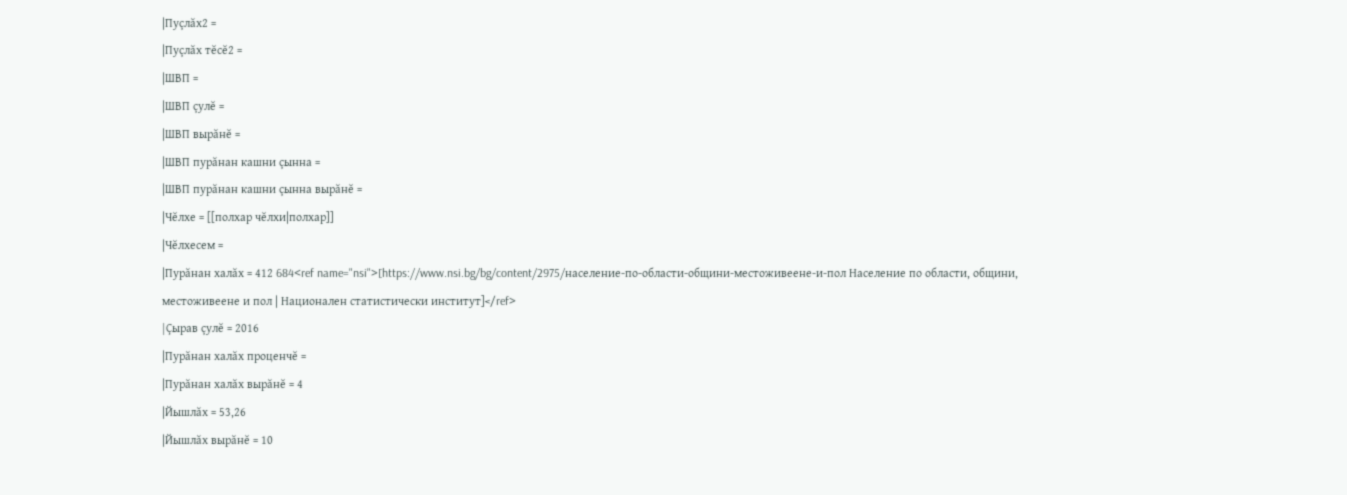|Пуçлăх2 =
|Пуçлăх тĕсĕ2 =
|ШВП =
|ШВП çулĕ =
|ШВП вырăнĕ =
|ШВП пурăнан кашни çынна =
|ШВП пурăнан кашни çынна вырăнĕ =
|Чĕлхе = [[полхар чĕлхи|полхар]]
|Чĕлхесем =
|Пурăнан халăх = 412 684<ref name="nsi">[https://www.nsi.bg/bg/content/2975/население-по-области-общини-местоживеене-и-пол Население по области, общини, местоживеене и пол | Национален статистически институт]</ref>
|Çырав çулĕ = 2016
|Пурăнан халăх проценчĕ =
|Пурăнан халăх вырăнĕ = 4
|Йышлăх = 53,26
|Йышлăх вырăнĕ = 10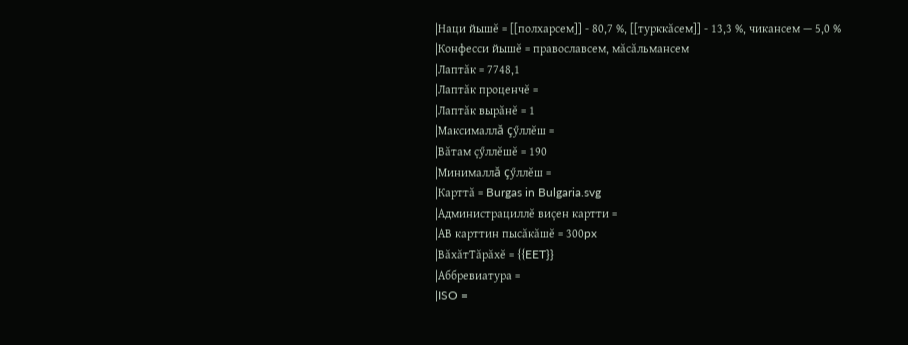|Наци йышĕ = [[полхарсем]] - 80,7 %, [[турккăсем]] - 13,3 %, чикансем — 5,0 %
|Конфесси йышĕ = православсем, мăсăльмансем
|Лаптăк = 7748,1
|Лаптăк проценчĕ =
|Лаптăк вырăнĕ = 1
|Максималлă çӳллĕш =
|Вăтам çӳллĕшĕ = 190
|Минималлă çӳллĕш =
|Карттă = Burgas in Bulgaria.svg
|Администрациллĕ виçен картти =
|АВ карттин пысăкăшĕ = 300px
|ВăхăтТăрăхĕ = {{EET}}
|Аббревиатура =
|ISO =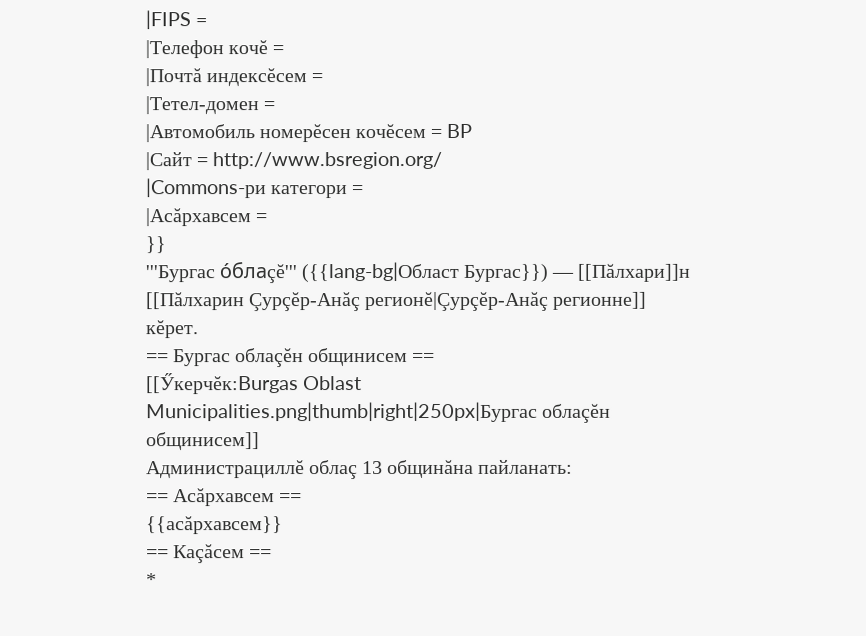|FIPS =
|Телефон кочĕ =
|Почтă индексĕсем =
|Тетел-домен =
|Автомобиль номерĕсен кочĕсем = BP
|Сайт = http://www.bsregion.org/
|Commons-ри категори =
|Асăрхавсем =
}}
'''Бургас о́блаçĕ''' ({{lang-bg|Област Бургас}}) — [[Пăлхари]]н [[Пăлхарин Çурçĕр-Анăç регионĕ|Çурçĕр-Анăç регионне]] кĕрет.
== Бургас облаçĕн общинисем ==
[[Ӳкерчĕк:Burgas Oblast Municipalities.png|thumb|right|250px|Бургас облаçĕн общинисем]]
Администрациллĕ облаç 13 общинăна пайланать:
== Асăрхавсем ==
{{асăрхавсем}}
== Каçăсем ==
*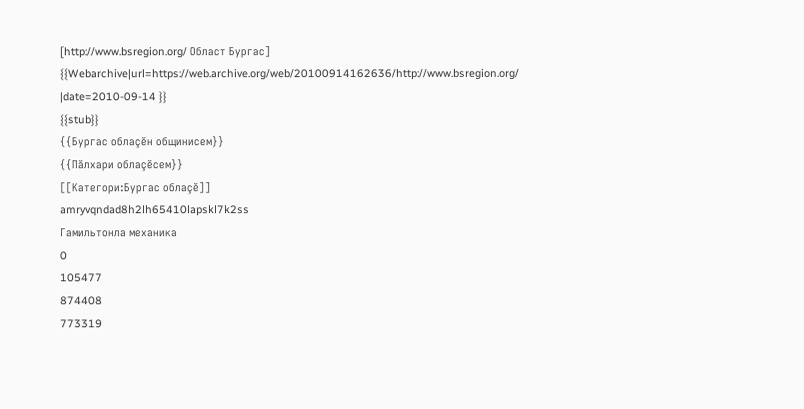[http://www.bsregion.org/ Област Бургас] {{Webarchive|url=https://web.archive.org/web/20100914162636/http://www.bsregion.org/ |date=2010-09-14 }}
{{stub}}
{{Бургас облаçĕн общинисем}}
{{Пăлхари облаçĕсем}}
[[Категори:Бургас облаçĕ]]
amryvqndad8h2lh65410lapskl7k2ss
Гамильтонла механика
0
105477
874408
773319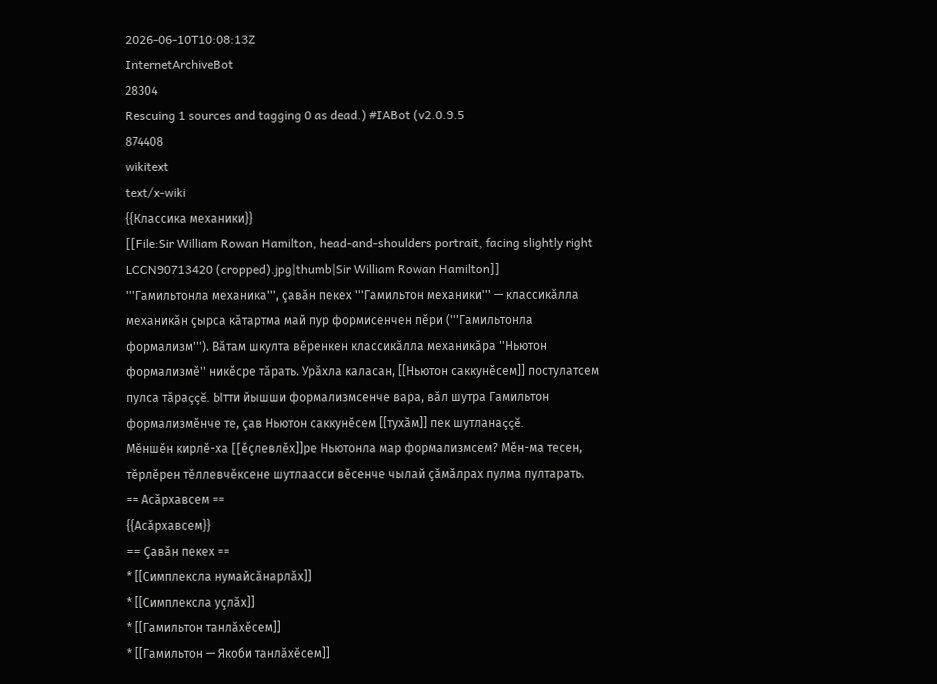2026-06-10T10:08:13Z
InternetArchiveBot
28304
Rescuing 1 sources and tagging 0 as dead.) #IABot (v2.0.9.5
874408
wikitext
text/x-wiki
{{Классика механики}}
[[File:Sir William Rowan Hamilton, head-and-shoulders portrait, facing slightly right LCCN90713420 (cropped).jpg|thumb|Sir William Rowan Hamilton]]
'''Гамильтонла механика''', çавăн пекех '''Гамильтон механики''' — классикăлла механикăн çырса кăтартма май пур формисенчен пĕри ('''Гамильтонла формализм'''). Вăтам шкулта вĕренкен классикăлла механикăра ''Ньютон формализмĕ'' никĕсре тăрать. Урăхла каласан, [[Ньютон саккунĕсем]] постулатсем пулса тăраççĕ. Ытти йышши формализмсенче вара, вăл шутра Гамильтон формализмĕнче те, çав Ньютон саккунĕсем [[тухăм]] пек шутланаççĕ.
Мĕншĕн кирлĕ-ха [[ĕçлевлĕх]]ре Ньютонла мар формализмсем? Мĕн-ма тесен, тĕрлĕрен тĕллевчĕксене шутлаасси вĕсенче чылай çăмăлрах пулма пултарать.
== Асăрхавсем ==
{{Асăрхавсем}}
== Çавăн пекех ==
* [[Симплексла нумайсăнарлăх]]
* [[Симплексла уçлăх]]
* [[Гамильтон танлăхĕсем]]
* [[Гамильтон — Якоби танлăхĕсем]]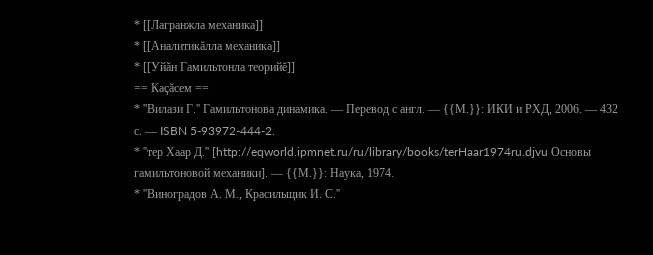* [[Лагранжла механика]]
* [[Аналитикăлла механика]]
* [[Уйăн Гамильтонла теорийĕ]]
== Каçăсем ==
* ''Вилази Г.'' Гамильтонова динамика. — Перевод с англ. — {{М.}}: ИКИ и РХД, 2006. — 432 с. — ISBN 5-93972-444-2.
* ''тер Хаар Д.'' [http://eqworld.ipmnet.ru/ru/library/books/terHaar1974ru.djvu Основы гамильтоновой механики]. — {{М.}}: Наука, 1974.
* ''Виноградов А. М., Красильщик И. С.''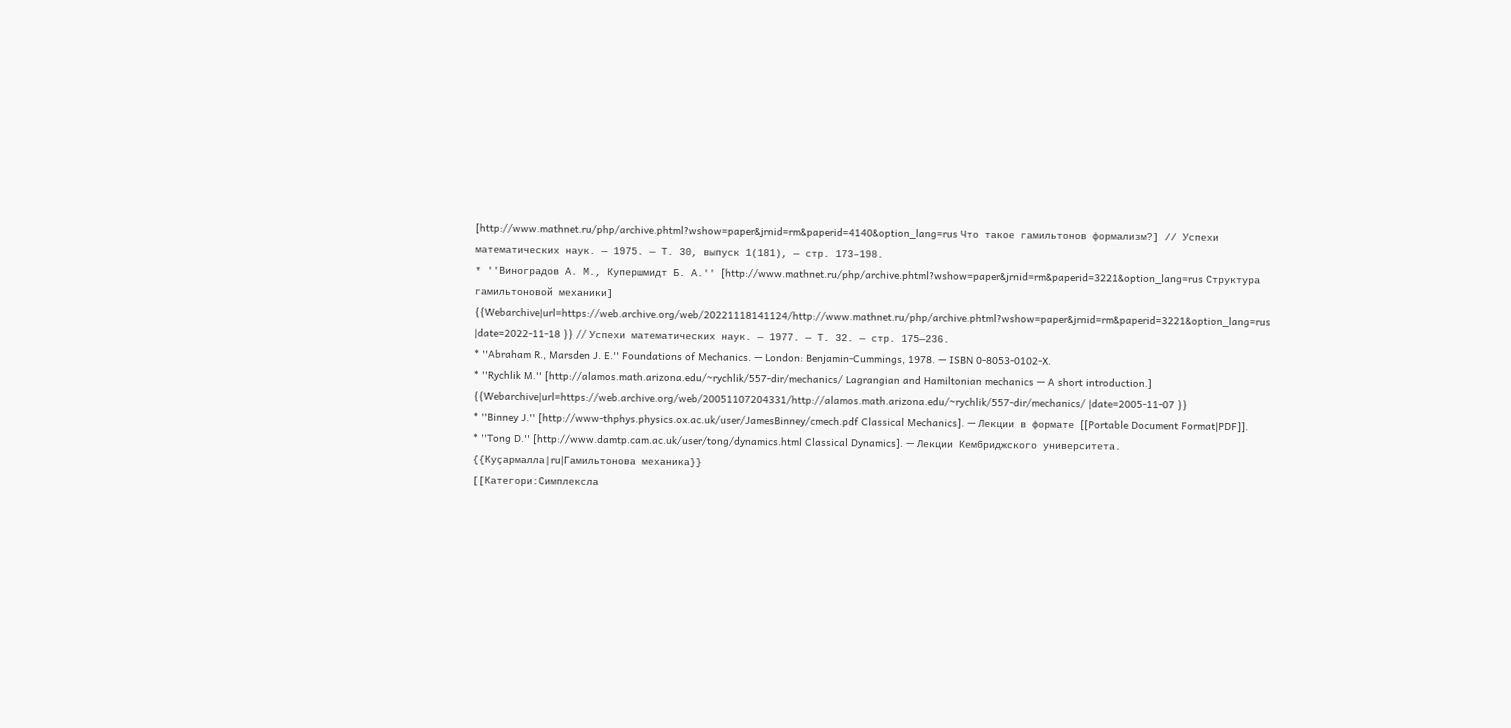[http://www.mathnet.ru/php/archive.phtml?wshow=paper&jrnid=rm&paperid=4140&option_lang=rus Что такое гамильтонов формализм?] // Успехи математических наук. — 1975. — Т. 30, выпуск 1(181), — стр. 173–198.
* ''Виноградов А. М., Купершмидт Б. А.'' [http://www.mathnet.ru/php/archive.phtml?wshow=paper&jrnid=rm&paperid=3221&option_lang=rus Структура гамильтоновой механики] {{Webarchive|url=https://web.archive.org/web/20221118141124/http://www.mathnet.ru/php/archive.phtml?wshow=paper&jrnid=rm&paperid=3221&option_lang=rus |date=2022-11-18 }} // Успехи математических наук. — 1977. — Т. 32. — стр. 175—236.
* ''Abraham R., Marsden J. E.'' Foundations of Mechanics. — London: Benjamin-Cummings, 1978. — ISBN 0-8053-0102-X.
* ''Rychlik M.'' [http://alamos.math.arizona.edu/~rychlik/557-dir/mechanics/ Lagrangian and Hamiltonian mechanics — A short introduction.] {{Webarchive|url=https://web.archive.org/web/20051107204331/http://alamos.math.arizona.edu/~rychlik/557-dir/mechanics/ |date=2005-11-07 }}
* ''Binney J.'' [http://www-thphys.physics.ox.ac.uk/user/JamesBinney/cmech.pdf Classical Mechanics]. — Лекции в формате [[Portable Document Format|PDF]].
* ''Tong D.'' [http://www.damtp.cam.ac.uk/user/tong/dynamics.html Classical Dynamics]. — Лекции Кембриджского университета.
{{Куçармалла|ru|Гамильтонова механика}}
[[Категори:Симплексла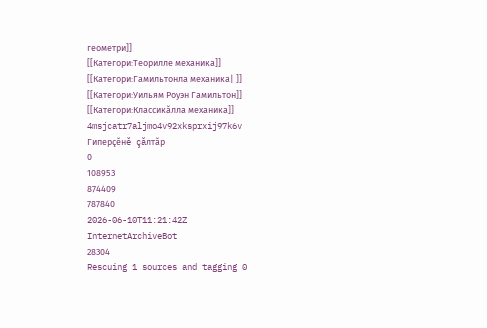геометри]]
[[Категори:Теорилле механика]]
[[Категори:Гамильтонла механика| ]]
[[Категори:Уильям Роуэн Гамильтон]]
[[Категори:Классикăлла механика]]
4msjcatr7aljmo4v92xksprxij97k6v
Гиперçĕнĕ çăлтăр
0
108953
874409
787840
2026-06-10T11:21:42Z
InternetArchiveBot
28304
Rescuing 1 sources and tagging 0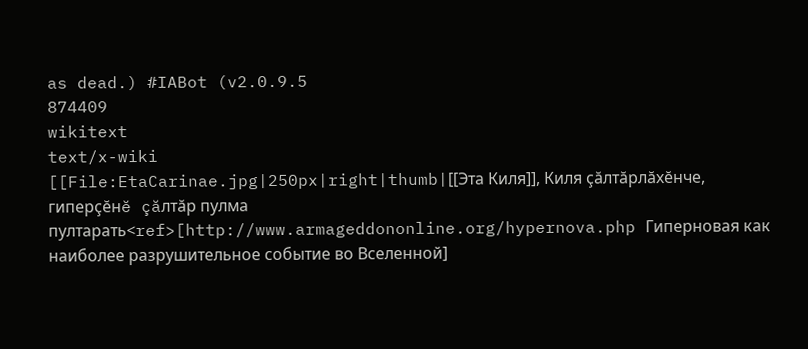as dead.) #IABot (v2.0.9.5
874409
wikitext
text/x-wiki
[[File:EtaCarinae.jpg|250px|right|thumb|[[Эта Киля]], Киля çăлтăрлăхĕнче, гиперçĕнĕ çăлтăр пулма пултарать<ref>[http://www.armageddononline.org/hypernova.php Гиперновая как наиболее разрушительное событие во Вселенной]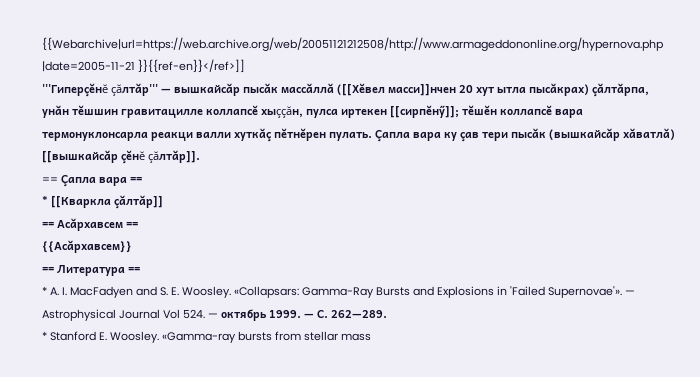{{Webarchive|url=https://web.archive.org/web/20051121212508/http://www.armageddononline.org/hypernova.php |date=2005-11-21 }}{{ref-en}}</ref>]]
'''Гиперçĕнĕ çăлтăр''' — вышкайсăр пысăк массăллă ([[Хĕвел масси]]нчен 20 хут ытла пысăкрах) çăлтăрпа, унăн тĕшшин гравитацилле коллапсĕ хыççăн, пулса иртекен [[сирпĕнӳ]]; тĕшĕн коллапсĕ вара термонуклонсарла реакци валли хуткăç пĕтнĕрен пулать. Çапла вара ку çав тери пысăк (вышкайсăр хăватлă) [[вышкайсăр çĕнĕ çăлтăр]].
== Çапла вара ==
* [[Кваркла çăлтăр]]
== Асăрхавсем ==
{{Асăрхавсем}}
== Литература ==
* A. I. MacFadyen and S. E. Woosley. «Collapsars: Gamma-Ray Bursts and Explosions in 'Failed Supernovae'». — Astrophysical Journal Vol 524. — октябрь 1999. — С. 262—289.
* Stanford E. Woosley. «Gamma-ray bursts from stellar mass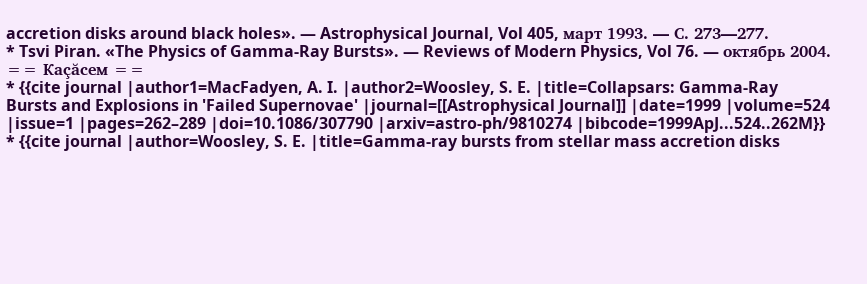accretion disks around black holes». — Astrophysical Journal, Vol 405, март 1993. — С. 273—277.
* Tsvi Piran. «The Physics of Gamma-Ray Bursts». — Reviews of Modern Physics, Vol 76. — октябрь 2004.
== Каçăсем ==
* {{cite journal |author1=MacFadyen, A. I. |author2=Woosley, S. E. |title=Collapsars: Gamma-Ray Bursts and Explosions in 'Failed Supernovae' |journal=[[Astrophysical Journal]] |date=1999 |volume=524 |issue=1 |pages=262–289 |doi=10.1086/307790 |arxiv=astro-ph/9810274 |bibcode=1999ApJ...524..262M}}
* {{cite journal |author=Woosley, S. E. |title=Gamma-ray bursts from stellar mass accretion disks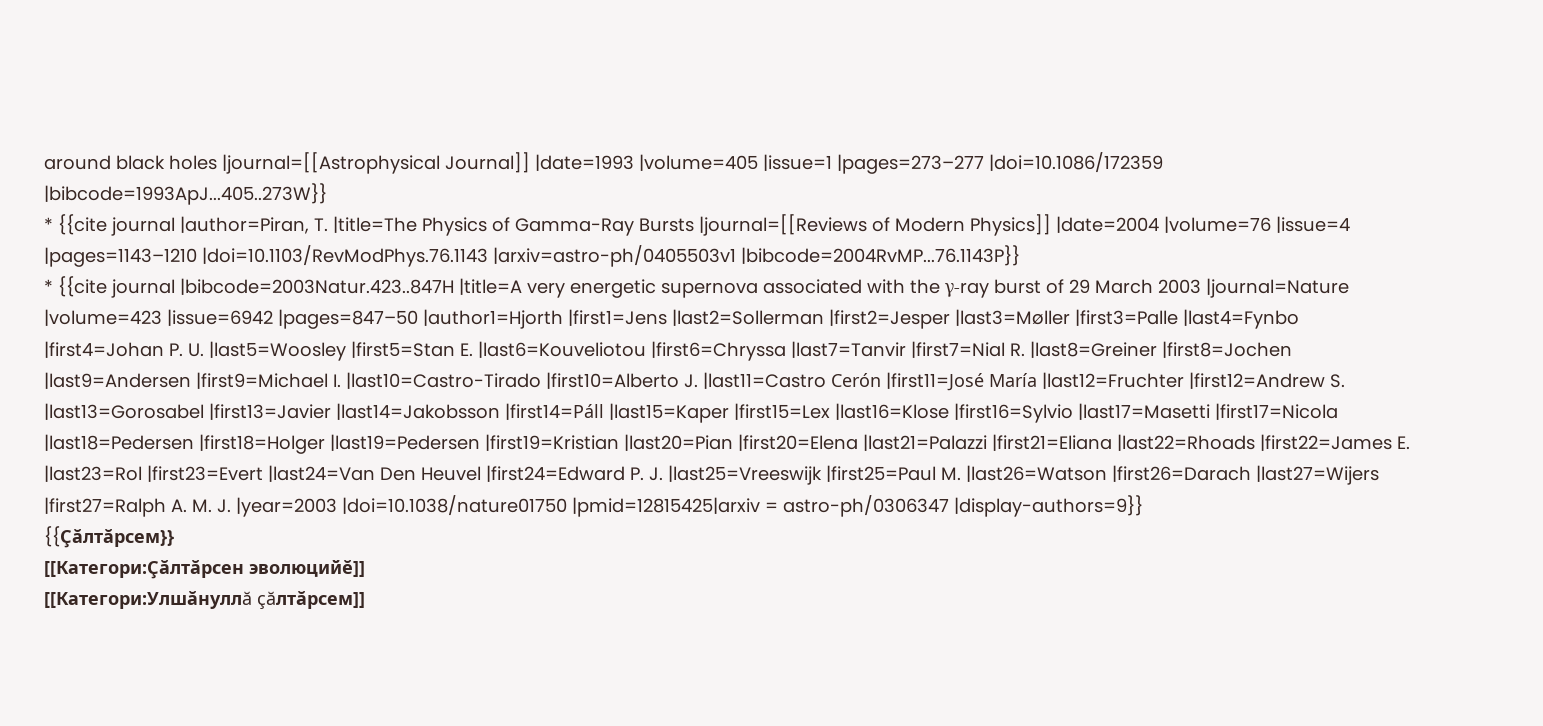around black holes |journal=[[Astrophysical Journal]] |date=1993 |volume=405 |issue=1 |pages=273–277 |doi=10.1086/172359 |bibcode=1993ApJ...405..273W}}
* {{cite journal |author=Piran, T. |title=The Physics of Gamma-Ray Bursts |journal=[[Reviews of Modern Physics]] |date=2004 |volume=76 |issue=4 |pages=1143–1210 |doi=10.1103/RevModPhys.76.1143 |arxiv=astro-ph/0405503v1 |bibcode=2004RvMP...76.1143P}}
* {{cite journal |bibcode=2003Natur.423..847H |title=A very energetic supernova associated with the γ-ray burst of 29 March 2003 |journal=Nature |volume=423 |issue=6942 |pages=847–50 |author1=Hjorth |first1=Jens |last2=Sollerman |first2=Jesper |last3=Møller |first3=Palle |last4=Fynbo |first4=Johan P. U. |last5=Woosley |first5=Stan E. |last6=Kouveliotou |first6=Chryssa |last7=Tanvir |first7=Nial R. |last8=Greiner |first8=Jochen |last9=Andersen |first9=Michael I. |last10=Castro-Tirado |first10=Alberto J. |last11=Castro Cerón |first11=José María |last12=Fruchter |first12=Andrew S. |last13=Gorosabel |first13=Javier |last14=Jakobsson |first14=Páll |last15=Kaper |first15=Lex |last16=Klose |first16=Sylvio |last17=Masetti |first17=Nicola |last18=Pedersen |first18=Holger |last19=Pedersen |first19=Kristian |last20=Pian |first20=Elena |last21=Palazzi |first21=Eliana |last22=Rhoads |first22=James E. |last23=Rol |first23=Evert |last24=Van Den Heuvel |first24=Edward P. J. |last25=Vreeswijk |first25=Paul M. |last26=Watson |first26=Darach |last27=Wijers |first27=Ralph A. M. J. |year=2003 |doi=10.1038/nature01750 |pmid=12815425|arxiv = astro-ph/0306347 |display-authors=9}}
{{Çăлтăрсем}}
[[Категори:Çăлтăрсен эволюцийĕ]]
[[Категори:Улшăнуллă çăлтăрсем]]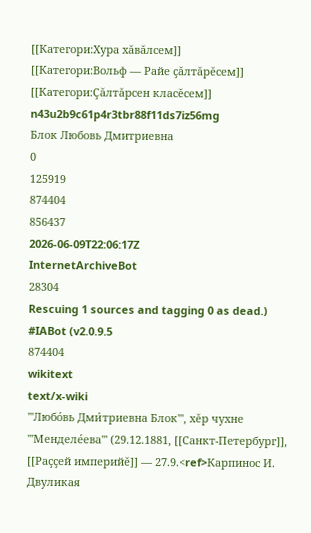[[Категори:Хура хăвăлсем]]
[[Категори:Вольф — Райе çăлтăрĕсем]]
[[Категори:Çăлтăрсен класĕсем]]
n43u2b9c61p4r3tbr88f11ds7iz56mg
Блок Любовь Дмитриевна
0
125919
874404
856437
2026-06-09T22:06:17Z
InternetArchiveBot
28304
Rescuing 1 sources and tagging 0 as dead.) #IABot (v2.0.9.5
874404
wikitext
text/x-wiki
'''Любо́вь Дми́триевна Блок''', хĕр чухне '''Менделе́ева''' (29.12.1881, [[Санкт-Петербург]], [[Раççей империйĕ]] — 27.9.<ref>Карпинос И. Двуликая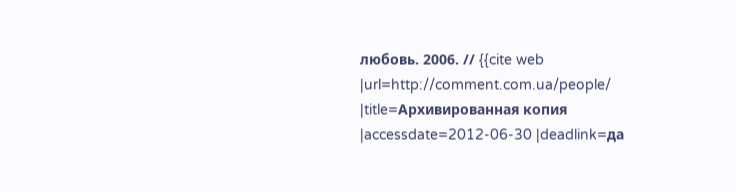любовь. 2006. // {{cite web |url=http://comment.com.ua/people/ |title=Архивированная копия |accessdate=2012-06-30 |deadlink=да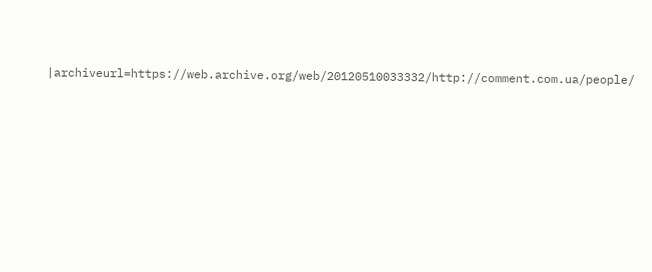|archiveurl=https://web.archive.org/web/20120510033332/http://comment.com.ua/people/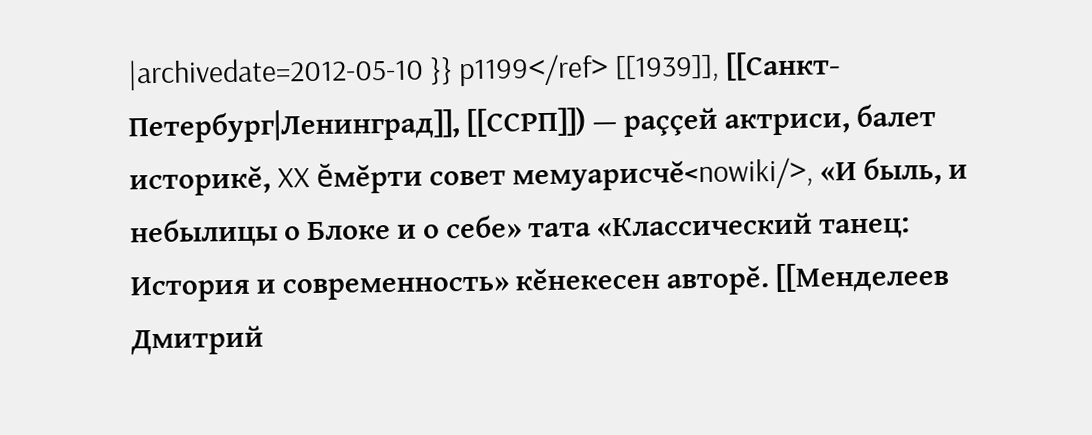|archivedate=2012-05-10 }} p1199</ref> [[1939]], [[Санкт-Петербург|Ленинград]], [[ССРП]]) — раççей актриси, балет историкĕ, XX ĕмĕрти совет мемуарисчĕ<nowiki/>, «И быль, и небылицы о Блоке и о себе» тата «Классический танец: История и современность» кĕнекесен авторĕ. [[Менделеев Дмитрий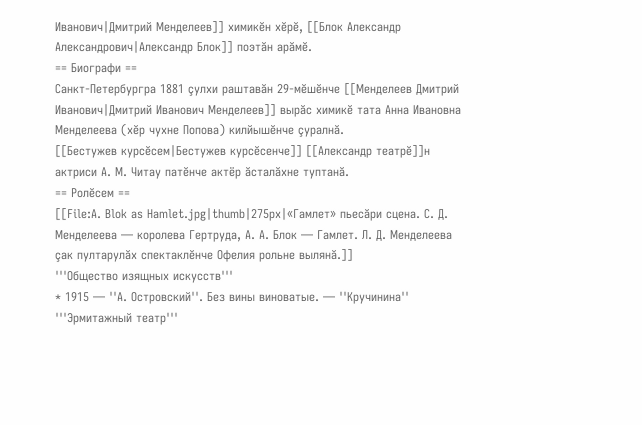Иванович|Дмитрий Менделеев]] химикĕн хĕрĕ, [[Блок Александр Александрович|Александр Блок]] поэтăн арăмĕ.
== Биографи ==
Санкт-Петербургра 1881 çулхи раштавăн 29-мĕшĕнче [[Менделеев Дмитрий Иванович|Дмитрий Иванович Менделеев]] вырăс химикĕ тата Анна Ивановна Менделеева (хĕр чухне Попова) килйышĕнче çуралнă.
[[Бестужев курсĕсем|Бестужев курсĕсенче]] [[Александр театрĕ]]н актриси А. М. Читау патĕнче актёр ăсталăхне туптанă.
== Ролĕсем ==
[[File:A. Blok as Hamlet.jpg|thumb|275px|«Гамлет» пьесăри сцена. С. Д. Менделеева — королева Гертруда, А. А. Блок — Гамлет. Л. Д. Менделеева çак пултарулăх спектаклĕнче Офелия рольне вылянă.]]
'''Общество изящных искусств'''
* 1915 — ''А. Островский''. Без вины виноватые. — ''Кручинина''
'''Эрмитажный театр'''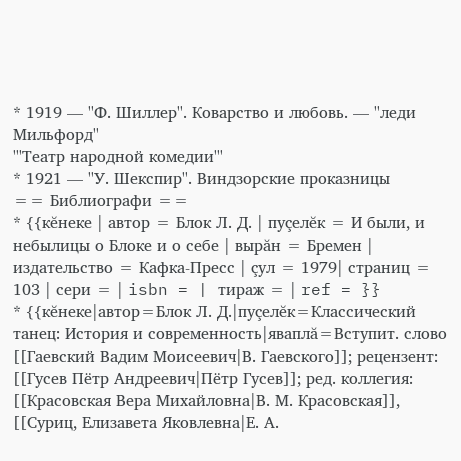* 1919 — ''Ф. Шиллер''. Коварство и любовь. — ''леди Мильфорд''
'''Театр народной комедии'''
* 1921 — ''У. Шекспир''. Виндзорские проказницы
== Библиографи ==
* {{кĕнеке | автор = Блок Л. Д. | пуçелĕк = И были, и небылицы о Блоке и о себе | вырăн = Бремен | издательство = Кафка-Пресс | çул = 1979| страниц = 103 | сери = | isbn = | тираж = | ref = }}
* {{кĕнеке|автор=Блок Л. Д.|пуçелĕк=Классический танец: История и современность|яваплă=Вступит. слово [[Гаевский Вадим Моисеевич|В. Гаевского]]; рецензент: [[Гусев Пётр Андреевич|Пётр Гусев]]; ред. коллегия: [[Красовская Вера Михайловна|В. М. Красовская]], [[Суриц, Елизавета Яковлевна|Е. А.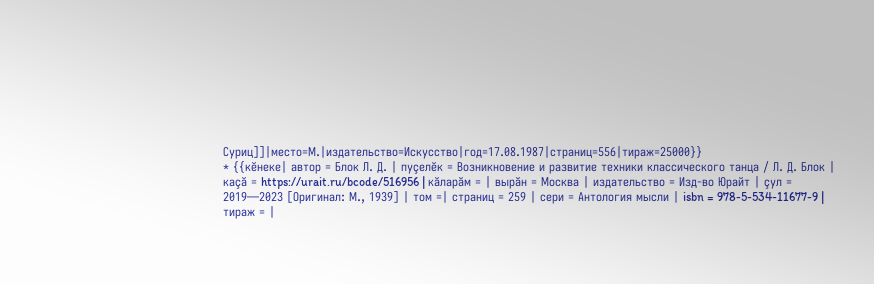Суриц]]|место=М.|издательство=Искусство|год=17.08.1987|страниц=556|тираж=25000}}
* {{кĕнеке| автор = Блок Л. Д. | пуçелĕк = Возникновение и развитие техники классического танца / Л. Д. Блок | каçă = https://urait.ru/bcode/516956 | кăларăм = | вырăн = Москва | издательство = Изд-во Юрайт | çул = 2019—2023 [Оригинал: М., 1939] | том =| страниц = 259 | сери = Антология мысли | isbn = 978-5-534-11677-9 | тираж = |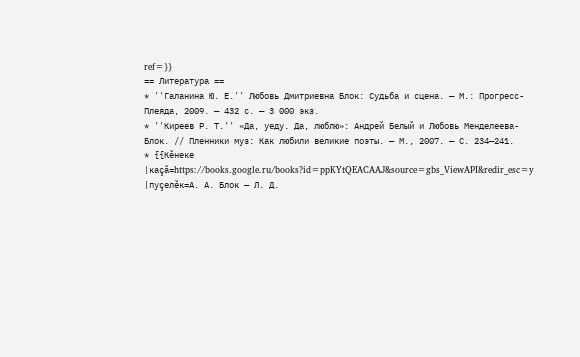ref=}}
== Литература ==
* ''Галанина Ю. Е.'' Любовь Дмитриевна Блок: Судьба и сцена. — М.: Прогресс-Плеяда, 2009. — 432 с. — 3 000 экз.
* ''Киреев Р. Т.'' «Да, уеду. Да, люблю»: Андрей Белый и Любовь Менделеева-Блок. // Пленники муз: Как любили великие поэты. — М., 2007. — С. 234—241.
* {{Кĕнеке |каçă=https://books.google.ru/books?id=ppKYtQEACAAJ&source=gbs_ViewAPI&redir_esc=y |пуçелĕк=А. А. Блок — Л. Д.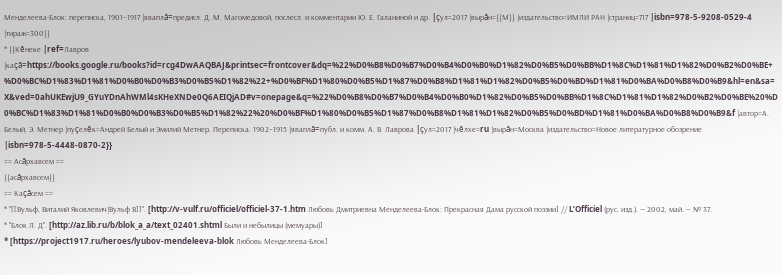Менделеева-Блок: переписка, 1901–1917 |яваплă=предисл. Д. М. Магомедовой, послесл. и комментарии Ю. Е. Галаниной и др. |çул=2017 |вырăн={{М}} |издательство=ИМЛИ РАН |страниц=717 |isbn=978-5-9208-0529-4 |тираж=300}}
* {{Кĕнеке |ref=Лавров |каçă=https://books.google.ru/books?id=rcg4DwAAQBAJ&printsec=frontcover&dq=%22%D0%B8%D0%B7%D0%B4%D0%B0%D1%82%D0%B5%D0%BB%D1%8C%D1%81%D1%82%D0%B2%D0%BE+%D0%BC%D1%83%D1%81%D0%B0%D0%B3%D0%B5%D1%82%22+%D0%BF%D1%80%D0%B5%D1%87%D0%B8%D1%81%D1%82%D0%B5%D0%BD%D1%81%D0%BA%D0%B8%D0%B9&hl=en&sa=X&ved=0ahUKEwjU9_GYuYDnAhWMl4sKHeXNDe0Q6AEIQjAD#v=onepage&q=%22%D0%B8%D0%B7%D0%B4%D0%B0%D1%82%D0%B5%D0%BB%D1%8C%D1%81%D1%82%D0%B2%D0%BE%20%D0%BC%D1%83%D1%81%D0%B0%D0%B3%D0%B5%D1%82%22%20%D0%BF%D1%80%D0%B5%D1%87%D0%B8%D1%81%D1%82%D0%B5%D0%BD%D1%81%D0%BA%D0%B8%D0%B9&f |автор=А. Белый, Э. Метнер |пуçелĕк=Андрей Белый и Эмилий Метнер. Переписка. 1902–1915 |яваплă=публ. и комм. А. В. Лаврова |çул=2017 |чĕлхе=ru |вырăн=Москва |издательство=Новое литературное обозрение |isbn=978-5-4448-0870-2}}
== Асăрхавсем ==
{{асăрхавсем}}
== Каçăсем ==
* ''[[Вульф, Виталий Яковлевич|Вульф В]]''. [http://v-vulf.ru/officiel/officiel-37-1.htm Любовь Дмитриевна Менделеева-Блок: Прекрасная Дама русской поэзии] // L’Officiel (рус. изд.). — 2002, май. — № 37.
* ''Блок Л. Д''. [http://az.lib.ru/b/blok_a_a/text_02401.shtml Были и небылицы (мемуары)]
* [https://project1917.ru/heroes/lyubov-mendeleeva-blok Любовь Менделеева-Блок]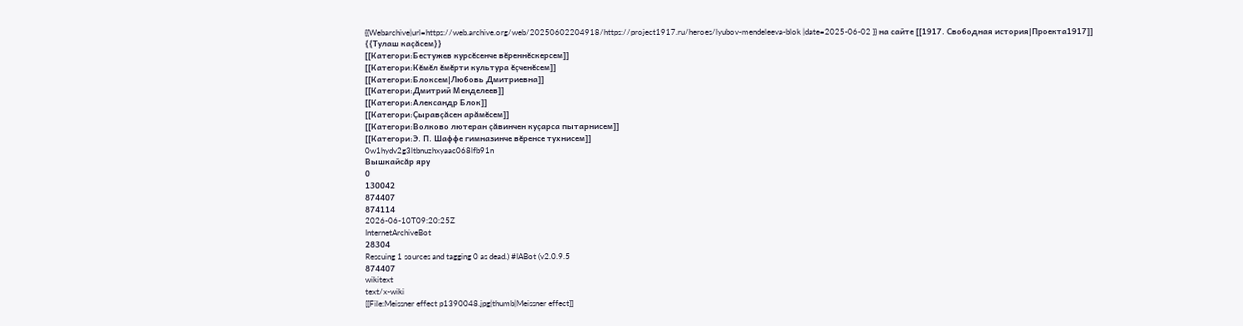{{Webarchive|url=https://web.archive.org/web/20250602204918/https://project1917.ru/heroes/lyubov-mendeleeva-blok |date=2025-06-02 }} на сайте [[1917. Свободная история|Проекта1917]]
{{Тулаш каçăсем}}
[[Категори:Бестужев курсĕсенче вĕреннĕскерсем]]
[[Категори:Кĕмĕл ĕмĕрти культура ĕçченĕсем]]
[[Категори:Блоксем|Любовь Дмитриевна]]
[[Категори:Дмитрий Менделеев]]
[[Категори:Александр Блок]]
[[Категори:Çыравçăсен арăмĕсем]]
[[Категори:Волково лютеран çăвинчен куçарса пытарнисем]]
[[Категори:Э. П. Шаффе гимназинче вĕренсе тухнисем]]
0w1hydv2g3ltbnuzhxyaac068lfb91n
Вышкайсăр яру
0
130042
874407
874114
2026-06-10T09:20:25Z
InternetArchiveBot
28304
Rescuing 1 sources and tagging 0 as dead.) #IABot (v2.0.9.5
874407
wikitext
text/x-wiki
[[File:Meissner effect p1390048.jpg|thumb|Meissner effect]]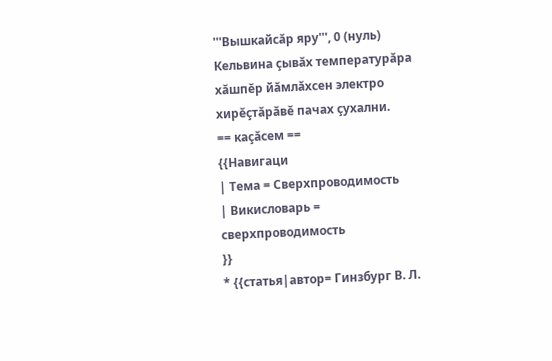'''Вышкайсăр яру''', 0 (нуль) Кельвина çывăх температурăра хăшпĕр йăмлăхсен электро хирĕçтăрăвĕ пачах çухални.
== каçăсем ==
{{Навигаци
| Тема = Сверхпроводимость
| Викисловарь = сверхпроводимость
}}
* {{статья|автор= Гинзбург В. Л.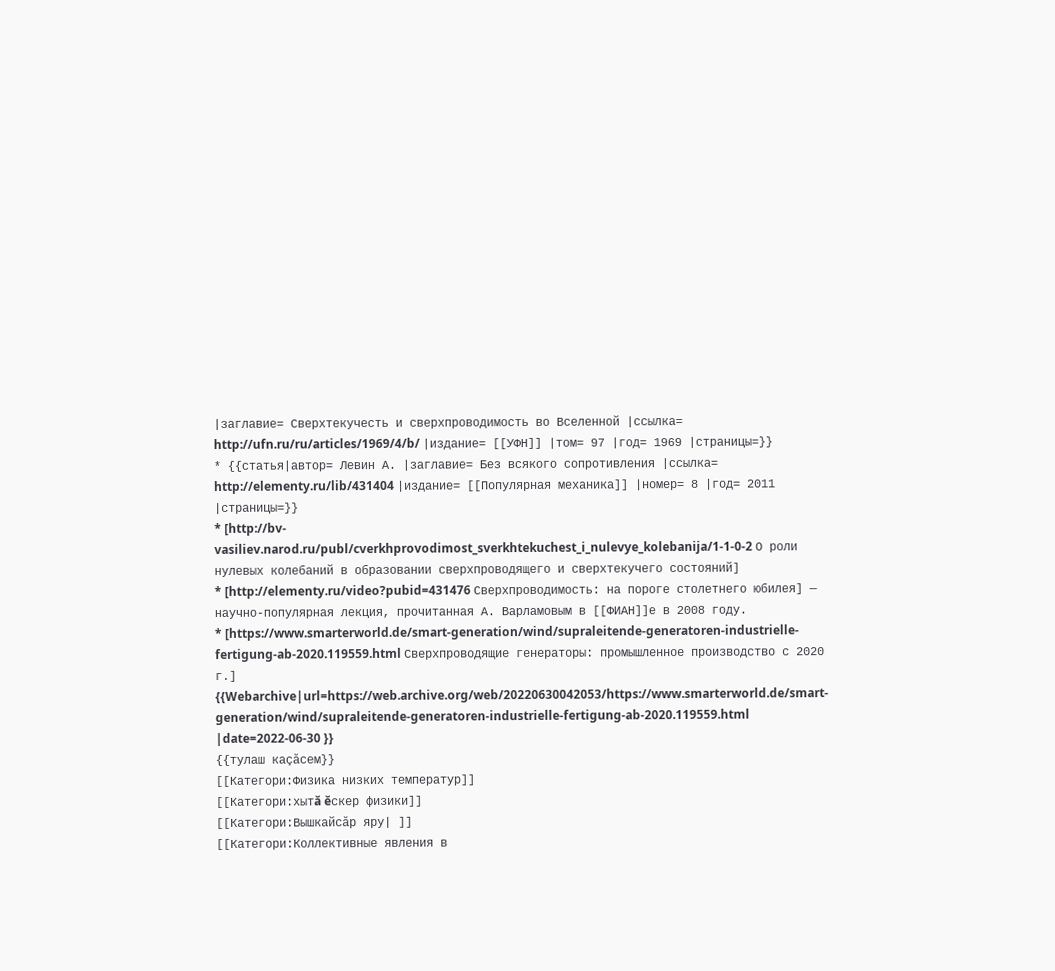|заглавие= Сверхтекучесть и сверхпроводимость во Вселенной |ссылка= http://ufn.ru/ru/articles/1969/4/b/ |издание= [[УФН]] |том= 97 |год= 1969 |страницы=}}
* {{статья|автор= Левин А. |заглавие= Без всякого сопротивления |ссылка= http://elementy.ru/lib/431404 |издание= [[Популярная механика]] |номер= 8 |год= 2011 |страницы=}}
* [http://bv-vasiliev.narod.ru/publ/cverkhprovodimost_sverkhtekuchest_i_nulevye_kolebanija/1-1-0-2 О роли нулевых колебаний в образовании сверхпроводящего и сверхтекучего состояний]
* [http://elementy.ru/video?pubid=431476 Сверхпроводимость: на пороге столетнего юбилея] — научно-популярная лекция, прочитанная А. Варламовым в [[ФИАН]]е в 2008 году.
* [https://www.smarterworld.de/smart-generation/wind/supraleitende-generatoren-industrielle-fertigung-ab-2020.119559.html Сверхпроводящие генераторы: промышленное производство с 2020 г.] {{Webarchive|url=https://web.archive.org/web/20220630042053/https://www.smarterworld.de/smart-generation/wind/supraleitende-generatoren-industrielle-fertigung-ab-2020.119559.html |date=2022-06-30 }}
{{тулаш каçăсем}}
[[Категори:Физика низких температур]]
[[Категори:хытă ĕскер физики]]
[[Категори:Вышкайсăр яру| ]]
[[Категори:Коллективные явления в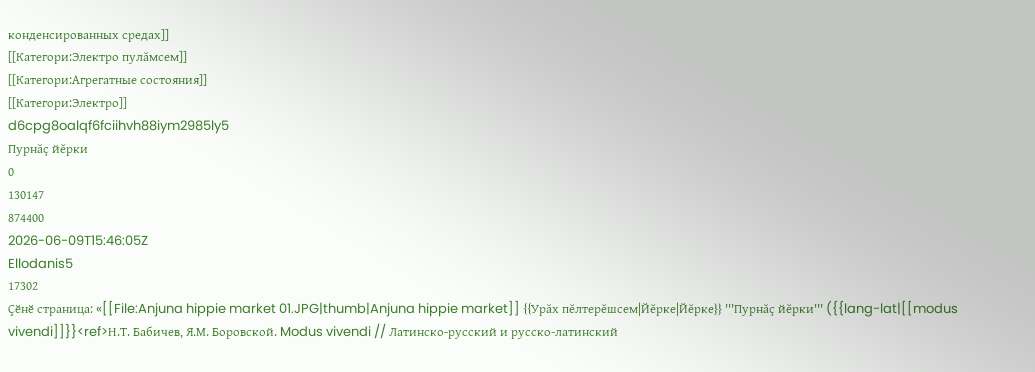конденсированных средах]]
[[Категори:Электро пулăмсем]]
[[Категори:Агрегатные состояния]]
[[Категори:Электро]]
d6cpg8oalqf6fciihvh88iym2985ly5
Пурнăç йĕрки
0
130147
874400
2026-06-09T15:46:05Z
Ellodanis5
17302
Ҫӗнӗ страница: «[[File:Anjuna hippie market 01.JPG|thumb|Anjuna hippie market]] {{Урăх пĕлтерĕшсем|Йĕрке|Йĕрке}} '''Пурнăç йĕрки''' ({{lang-lat|[[modus vivendi]]}}<ref>Н.Т. Бабичев, Я.М. Боровской. Modus vivendi // Латинско-русский и русско-латинский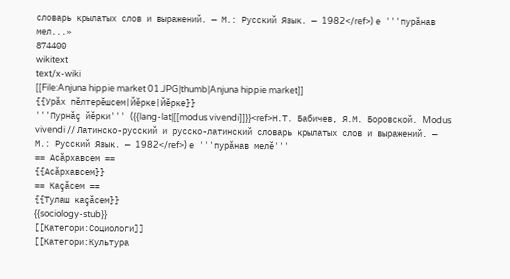словарь крылатых слов и выражений. — М.: Русский Язык. — 1982</ref>) е '''пурăнав мел...»
874400
wikitext
text/x-wiki
[[File:Anjuna hippie market 01.JPG|thumb|Anjuna hippie market]]
{{Урăх пĕлтерĕшсем|Йĕрке|Йĕрке}}
'''Пурнăç йĕрки''' ({{lang-lat|[[modus vivendi]]}}<ref>Н.Т. Бабичев, Я.М. Боровской. Modus vivendi // Латинско-русский и русско-латинский словарь крылатых слов и выражений. — М.: Русский Язык. — 1982</ref>) е '''пурăнав мелĕ'''
== Асăрхавсем ==
{{Асăрхавсем}}
== Каçăсем ==
{{Тулаш каçăсем}}
{{sociology-stub}}
[[Категори:Социологи]]
[[Категори:Культура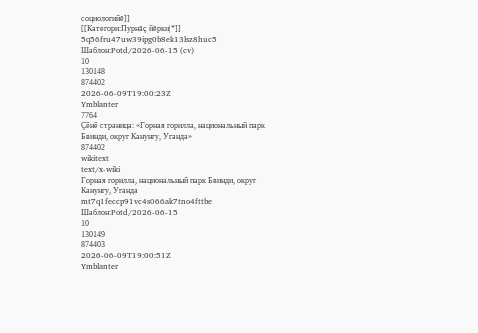социологийĕ]]
[[Категори:Пурнăç йĕрки|*]]
5q56fru47uw39ipg0b8ek13lsz8huc5
Шаблон:Potd/2026-06-15 (cv)
10
130148
874402
2026-06-09T19:00:23Z
Ymblanter
7764
Ҫӗнӗ страница: «Горная горилла, национальный парк Бвинди, округ Канунгу, Уганда»
874402
wikitext
text/x-wiki
Горная горилла, национальный парк Бвинди, округ Канунгу, Уганда
mt7q1feccp91vc4s066ak7tno4fttbe
Шаблон:Potd/2026-06-15
10
130149
874403
2026-06-09T19:00:51Z
Ymblanter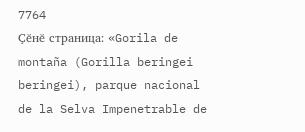7764
Ҫӗнӗ страница: «Gorila de montaña (Gorilla beringei beringei), parque nacional de la Selva Impenetrable de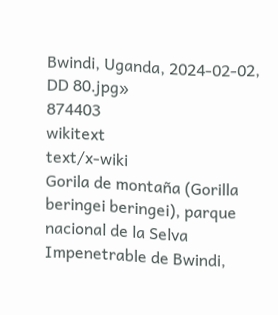Bwindi, Uganda, 2024-02-02, DD 80.jpg»
874403
wikitext
text/x-wiki
Gorila de montaña (Gorilla beringei beringei), parque nacional de la Selva Impenetrable de Bwindi,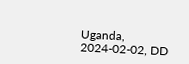Uganda, 2024-02-02, DD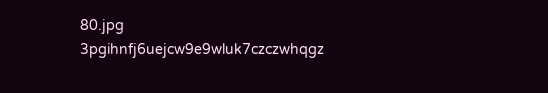80.jpg
3pgihnfj6uejcw9e9wluk7czczwhqgz